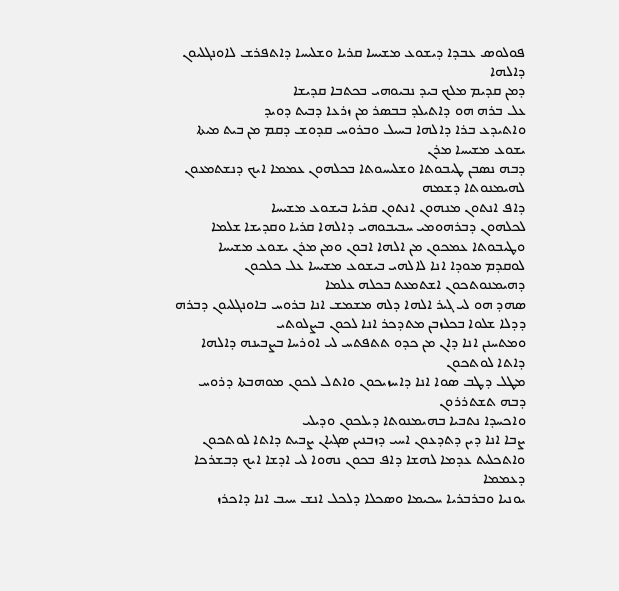ܦܘܠܘܣ ܥܒܕܐ ܕܝܫܘܥ ܡܫܝܚܐ ܩܪܝܐ ܘܫܠܝܚܐ ܕܐܬܦܪܫ ܠܐܘܢܓܠܝܘܢ ܕܐܠܗܐ
ܕܡܢ ܩܕܝܡ ܡܠܟ ܒܝܕ ܢܒܝܘܗܝ ܒܟܬܒܐ ܩܕܝܫܐ
ܥܠ ܒܪܗ ܗܘ ܕܐܬܝܠܕ ܒܒܣܪ ܡܢ ܙܪܥܐ ܕܒܝܬ ܕܘܝܕ
ܘܐܬܝܕܥ ܒܪܐ ܕܐܠܗܐ ܒܚܝܠ ܘܒܪܘܚ ܩܕܘܫ ܕܩܡ ܡܢ ܒܝܬ ܡܝܬܐ ܝܫܘܥ ܡܫܝܚܐ ܡܪܢ
ܕܒܗ ܢܣܒܢ ܛܝܒܘܬܐ ܘܫܠܝܚܘܬܐ ܒܟܠܗܘܢ ܥܡܡܐ ܐܝܟ ܕܢܫܬܡܥܘܢ ܠܗܝܡܢܘܬܐ ܕܫܡܗ
ܕܐܦ ܐܢܬܘܢ ܡܢܗܘܢ ܐܢܬܘܢ ܩܪܝܐ ܒܝܫܘܥ ܡܫܝܚܐ
ܠܟܠܗܘܢ ܕܒܪܗܘܡܝ ܚܒܝܒܘܗܝ ܕܐܠܗܐ ܩܪܝܐ ܘܩܕܝܫܐ ܫܠܡܐ ܘܛܝܒܘܬܐ ܥܡܟܘܢ ܡܢ ܐܠܗܐ ܐܒܘܢ ܘܡܢ ܡܪܢ ܝܫܘܥ ܡܫܝܚܐ
ܠܘܩܕܡ ܡܘܕܐ ܐܢܐ ܠܐܠܗܝ ܒܝܫܘܥ ܡܫܝܚܐ ܥܠ ܟܠܟܘܢ ܕܗܝܡܢܘܬܟܘܢ ܐܫܬܡܥܬ ܒܟܠܗ ܥܠܡܐ
ܣܗܕ ܗܘ ܠܝ ܓܝܪ ܐܠܗܐ ܕܠܗ ܡܫܡܫ ܐܢܐ ܒܪܘܚ ܒܐܘܢܓܠܝܘܢ ܕܒܪܗ ܕܕܠܐ ܫܠܘܐ ܒܟܠܙܒܢ ܡܬܕܟܪ ܐܢܐ ܠܟܘܢ ܒܨܠܘܬܝ
ܘܡܬܚܢܢ ܐܢܐ ܕܐܢ ܡܢ ܟܕܘ ܬܬܦܬܚ ܠܝ ܐܘܪܚܐ ܒܨܒܝܢܗ ܕܐܠܗܐ ܕܐܬܐ ܠܘܬܟܘܢ
ܡܛܠ ܕܛܒ ܣܘܐ ܐܢܐ ܕܐܚܙܝܟܘܢ ܘܐܬܠ ܠܟܘܢ ܡܘܗܒܬܐ ܕܪܘܚ ܕܒܗ ܬܫܬܪܪܘܢ
ܘܐܟܚܕܐ ܢܬܒܝܐ ܒܗܝܡܢܘܬܐ ܕܝܠܟܘܢ ܘܕܝܠܝ
ܨܒܐ ܐܢܐ ܕܝܢ ܕܬܕܥܘܢ ܐܚܝ ܕܙܒܢܝܢ ܣܓܝܐܢ ܨܒܝܬ ܕܐܬܐ ܠܘܬܟܘܢ ܘܐܬܟܠܝܬ ܥܕܡܐ ܠܗܫܐ ܕܐܦ ܒܟܘܢ ܢܗܘܐ ܠܝ ܐܕܫܐ ܐܝܟ ܕܒܫܪܟܐ ܕܥܡܡܐ
ܝܘܢܝܐ ܘܒܪܒܪܝܐ ܚܟܝܡܐ ܘܣܟܠܐ ܕܠܟܠ ܐܢܫ ܚܝܒ ܐܢܐ ܕܐܟܪܙ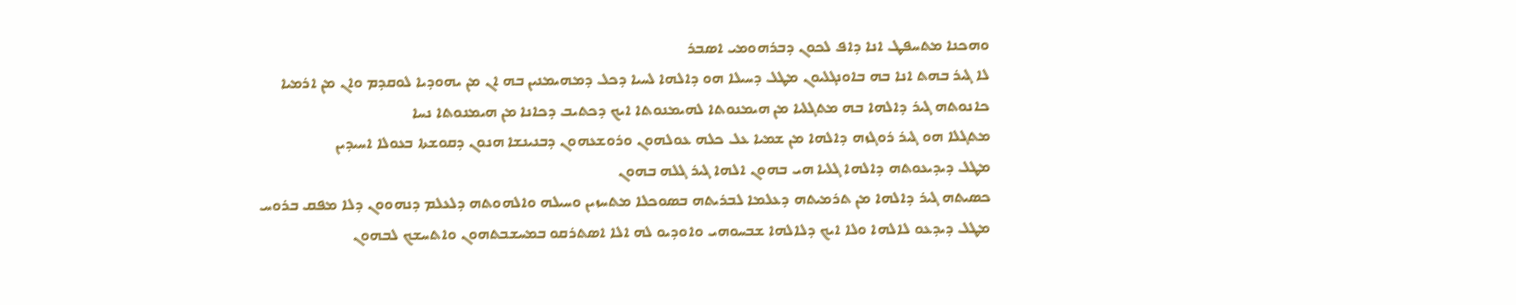ܘܗܟܢܐ ܡܬܚܦܛ ܐܢܐ ܕܐܦ ܠܟܘܢ ܕܒܪܗܘܡܝ ܐܣܒܪ
ܠܐ ܓܝܪ ܒܗܬ ܐܢܐ ܒܗ ܒܐܘܢܓܠܝܘܢ ܡܛܠ ܕܚܝܠܐ ܗܘ ܕܐܠܗܐ ܠܚܝܐ ܕܟܠ ܕܡܗܝܡܢܝܢ ܒܗ ܐܢ ܡܢ ܝܗܘܕܝܐ ܠܘܩܕܡ ܘܐܢ ܡܢ ܐܪܡܝܐ
ܟܐܢܘܬܗ ܓܝܪ ܕܐܠܗܐ ܒܗ ܡܬܓܠܝܐ ܡܢ ܗܝܡܢܘܬܐ ܠܗܝܡܢܘܬܐ ܐܝܟ ܕܟܬܝܒ ܕܟܐܢܐ ܡܢ ܗܝܡܢܘܬܐ ܢܚܐ
ܡܬܓܠܐ ܗܘ ܓܝܪ ܪܘܓܙܗ ܕܐܠܗܐ ܡܢ ܫܡܝܐ ܥܠ ܟܠܗ ܥܘܠܗܘܢ ܘܪܘܫܥܗܘܢ ܕܒܢܝܢܫܐ ܗܢܘܢ ܕܩܘܫܬܐ ܒܥܘܠܐ ܐܚܝܕܝܢ
ܡܛܠ ܕܝܕܝܥܘܬܗ ܕܐܠܗܐ ܓܠܝܐ ܗܝ ܒܗܘܢ ܐܠܗܐ ܓܝܪ ܓܠܗ ܒܗܘܢ
ܟܣܝܬܗ ܓܝܪ ܕܐܠܗܐ ܡܢ ܬܪܡܝܬܗ ܕܥܠܡܐ ܠܒܪܝܬܗ ܒܣܘܟܠܐ ܡܬܚܙܝܢ ܘܚܝܠܗ ܘܐܠܗܘܬܗ ܕܠܥܠܡ ܕܢܗܘܘܢ ܕܠܐ ܡܦܩ ܒܪܘܚ
ܡܛܠ ܕܝܕܥܘ ܠܐܠܗܐ ܘܠܐ ܐܝܟ ܕܠܐܠܗܐ ܫܒܚܘܗܝ ܘܐܘܕܝܘ ܠܗ ܐܠܐ ܐܣܬܪܩܘ ܒܡܚܫܒܬܗܘܢ ܘܐܬܚܫܟ ܠܒܗܘܢ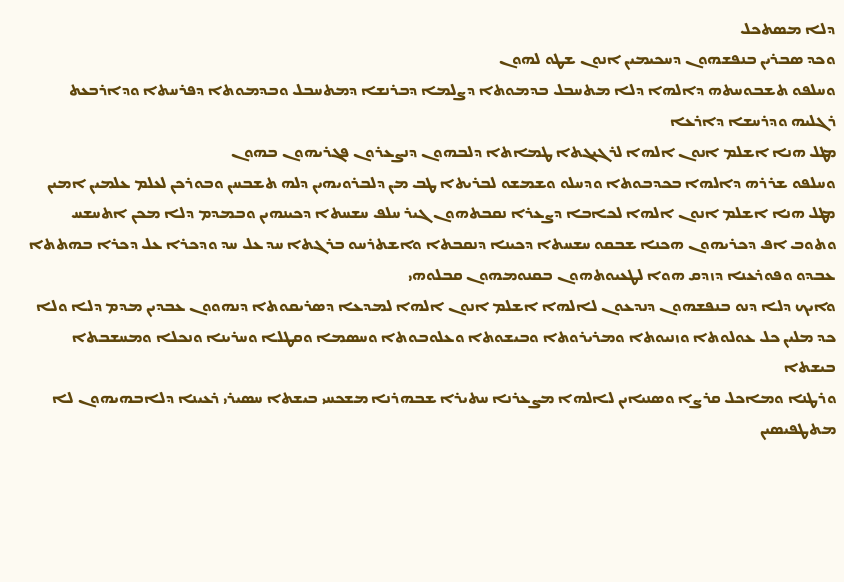ܕܠܐ ܡܣܬܟܠ
ܘܟܕ ܣܒܪܝܢ ܒܢܦܫܗܘܢ ܕܚܟܝܡܝܢ ܐܢܘܢ ܫܛܘ ܠܗܘܢ
ܘܚܠܦܘ ܬܫܒܘܚܬܗ ܕܐܠܗܐ ܕܠܐ ܡܬܚܒܠ ܒܕܡܘܬܐ ܕܨܠܡܐ ܕܒܪܢܫܐ ܕܡܬܚܒܠ ܘܒܕܡܘܬܐ ܕܦܪܚܬܐ ܘܕܐܪܒܥܬ ܪܓܠܝܗ ܘܕܪܚܫܐ ܕܐܪܥܐ
ܡܛܠ ܗܢܐ ܐܫܠܡ ܐܢܘܢ ܐܠܗܐ ܠܪܓܝܓܬܐ ܛܡܐܬܐ ܕܠܒܗܘܢ ܕܢܨܥܪܘܢ ܦܓܪܝܗܘܢ ܒܗܘܢ
ܘܚܠܦܘ ܫܪܪܗ ܕܐܠܗܐ ܒܟܕܒܘܬܐ ܘܕܚܠܘ ܘܫܡܫܘ ܠܒܪܝܬܐ ܛܒ ܡܢ ܕܠܒܪܘܝܗܝܢ ܕܠܗ ܬܫܒܚܢ ܘܒܘܪܟܢ ܠܥܠܡ ܥܠܡܝܢ ܐܡܝܢ
ܡܛܠ ܗܢܐ ܐܫܠܡ ܐܢܘܢ ܐܠܗܐ ܠܟܐܒܐ ܕܨܥܪܐ ܢܩܒܬܗܘܢ ܓܝܪ ܚܠܦ ܚܫܚܬܐ ܕܟܝܢܗܝܢ ܘܒܡܕܡ ܕܠܐ ܡܟܢ ܐܬܚܫܚ
ܘܬܘܒ ܐܦ ܕܟܪܝܗܘܢ ܗܟܢܐ ܫܒܩܘ ܚܫܚܬܐ ܕܟܝܢܐ ܕܢܩܒܬܐ ܘܐܫܬܪܚܘ ܒܪܓܬܐ ܚܕ ܥܠ ܚܕ ܘܕܟܪܐ ܥܠ ܕܟܪܐ ܒܗܬܬܐ ܥܒܕܘ ܘܦܘܪܥܢܐ ܕܙܕܩ ܗܘܐ ܠܛܥܝܘܬܗܘܢ ܒܩܢܘܡܗܘܢ ܩܒܠܘܗܝ
ܘܐܝܟ ܕܠܐ ܕܢܘ ܒܢܦܫܗܘܢ ܕܢܕܥܘܢ ܠܐܠܗܐ ܐܫܠܡ ܐܢܘܢ ܐܠܗܐ ܠܡܕܥܐ ܕܣܪܝܩܘܬܐ ܕܢܗܘܘܢ ܥܒܕܝܢ ܡܕܡ ܕܠܐ ܘܠܐ
ܟܕ ܡܠܝܢ ܟܠ ܥܘܠܘܬܐ ܘܙܢܝܘܬܐ ܘܡܪܝܪܘܬܐ ܘܒܝܫܘܬܐ ܘܥܠܘܒܘܬܐ ܘܚܣܡܐ ܘܩܛܠܐ ܘܚܪܝܢܐ ܘܢܟܠܐ ܘܡܚܫܒܬܐ ܒܝܫܬܐ
ܘܪܛܢܐ ܘܡܐܟܠ ܩܪܨܐ ܘܣܢܝܐܝܢ ܠܐܠܗܐ ܡܨܥܪܢܐ ܚܬܝܪܐ ܫܒܗܪܢܐ ܡܫܟܚܝ ܒܝܫܬܐ ܚܣܝܪܝ ܪܥܝܢܐ ܕܠܐܒܗܝܗܘܢ ܠܐ ܡܬܛܦܝܣܝܢ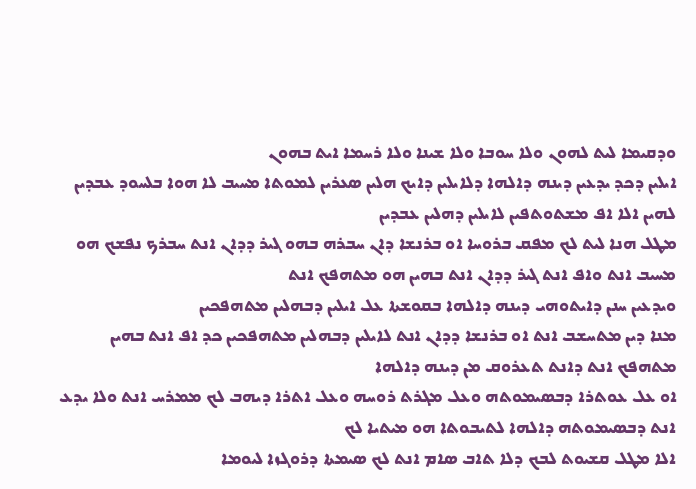ܘܕܩܝܡܐ ܠܝܬ ܠܗܘܢ ܘܠܐ ܚܘܒܐ ܘܠܐ ܫܝܢܐ ܘܠܐ ܪܚܡܐ ܐܝܬ ܒܗܘܢ
ܐܝܠܝܢ ܕܟܕ ܝܕܥܝܢ ܕܝܢܗ ܕܐܠܗܐ ܕܠܐܝܠܝܢ ܕܐܝܟ ܗܠܝܢ ܣܥܪܝܢ ܠܡܘܬܐ ܡܚܝܒ ܠܐ ܗܘܐ ܒܠܚܘܕ ܥܒܕܝܢ ܠܗܝܢ ܐܠܐ ܐܦ ܡܫܬܘܬܦܝܢ ܠܐܝܠܝܢ ܕܗܠܝܢ ܥܒܕܝܢ
ܡܛܠ ܗܢܐ ܠܝܬ ܠܟ ܡܦܩ ܒܪܘܚܐ ܐܘ ܒܪܢܫܐ ܕܐܢ ܚܒܪܗ ܒܗܘ ܓܝܪ ܕܕܐܢ ܐܢܬ ܚܒܪܟ ܢܦܫܟ ܗܘ ܡܚܝܒ ܐܢܬ ܘܐܦ ܐܢܬ ܓܝܪ ܕܕܐܢ ܐܢܬ ܒܗܝܢ ܗܘ ܡܬܗܦܟ ܐܢܬ
ܘܝܕܥܝܢ ܚܢܢ ܕܐܝܬܘܗܝ ܕܝܢܗ ܕܐܠܗܐ ܒܩܘܫܬܐ ܥܠ ܐܝܠܝܢ ܕܒܗܠܝܢ ܡܬܗܦܟܝܢ
ܡܢܐ ܕܝܢ ܡܬܚܫܒ ܐܢܬ ܐܘ ܒܪܢܫܐ ܕܕܐܢ ܐܢܬ ܠܐܝܠܝܢ ܕܒܗܠܝܢ ܡܬܗܦܟܝܢ ܟܕ ܐܦ ܐܢܬ ܒܗܝܢ ܡܬܗܦܟ ܐܢܬ ܕܐܢܬ ܬܥܪܘܩ ܡܢ ܕܝܢܗ ܕܐܠܗܐ
ܐܘ ܥܠ ܥܘܬܪܐ ܕܒܣܝܡܘܬܗ ܘܥܠ ܡܓܪܬ ܪܘܚܗ ܘܥܠ ܐܬܪܐ ܕܝܗܒ ܠܟ ܡܡܪܚ ܐܢܬ ܘܠܐ ܝܕܥ ܐܢܬ ܕܒܣܝܡܘܬܗ ܕܐܠܗܐ ܠܬܝܒܘܬܐ ܗܘ ܡܝܬܝܐ ܠܟ
ܐܠܐ ܡܛܠ ܩܫܝܘܬ ܠܒܟ ܕܠܐ ܬܐܒ ܣܐܡ ܐܢܬ ܠܟ ܣܝܡܬܐ ܕܪܘܓܙܐ ܠܝܘܡܐ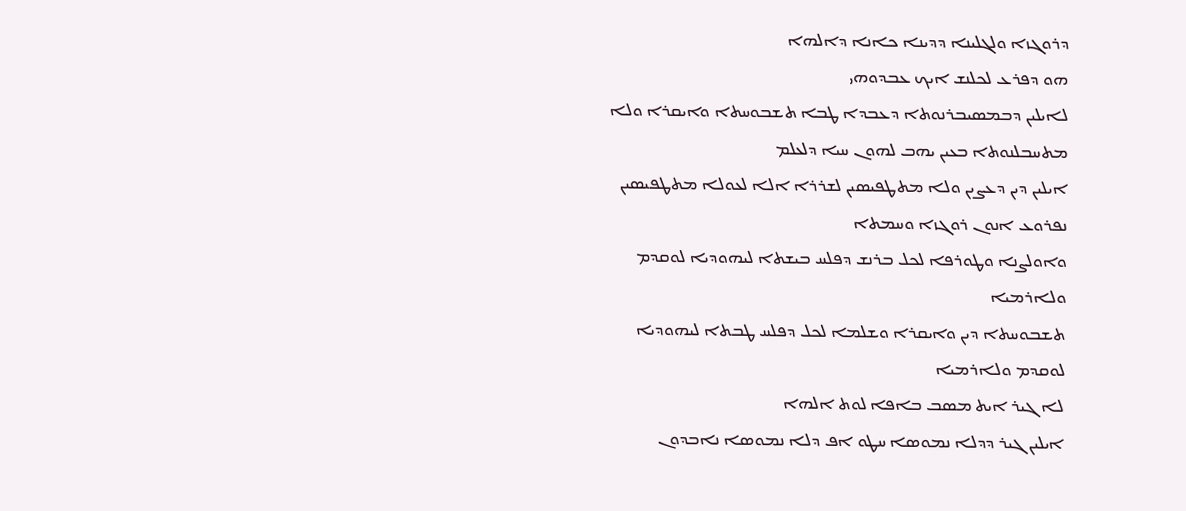ܕܪܘܓܙܐ ܘܠܓܠܝܢܐ ܕܕܝܢܐ ܟܐܢܐ ܕܐܠܗܐ
ܗܘ ܕܦܪܥ ܠܟܠܢܫ ܐܝܟ ܥܒܕܘܗܝ
ܠܐܝܠܝܢ ܕܒܡܣܝܒܪܢܘܬܐ ܕܥܒܕܐ ܛܒܐ ܬܫܒܘܚܬܐ ܘܐܝܩܪܐ ܘܠܐ ܡܬܚܒܠܢܘܬܐ ܒܥܝܢ ܝܗܒ ܠܗܘܢ ܚܝܐ ܕܠܥܠܡ
ܐܝܠܝܢ ܕܝܢ ܕܥܨܝܢ ܘܠܐ ܡܬܛܦܝܣܝܢ ܠܫܪܪܐ ܐܠܐ ܠܥܘܠܐ ܡܬܛܦܝܣܝܢ ܢܦܪܘܥ ܐܢܘܢ ܪܘܓܙܐ ܘܚܡܬܐ
ܘܐܘܠܨܢܐ ܘܛܘܪܦܐ ܠܟܠ ܒܪܢܫ ܕܦܠܚ ܒܝܫܬܐ ܠܝܗܘܕܝܐ ܠܘܩܕܡ ܘܠܐܪܡܝܐ
ܬܫܒܘܚܬܐ ܕܝܢ ܘܐܝܩܪܐ ܘܫܠܡܐ ܠܟܠ ܕܦܠܚ ܛܒܬܐ ܠܝܗܘܕܝܐ ܠܘܩܕܡ ܘܠܐܪܡܝܐ
ܠܐ ܓܝܪ ܐܝܬ ܡܣܒ ܒܐܦܐ ܠܘܬ ܐܠܗܐ
ܐܝܠܝܢ ܓܝܪ ܕܕܠܐ ܢܡܘܣܐ ܚܛܘ ܐܦ ܕܠܐ ܢܡܘܣܐ ܢܐܒܕܘܢ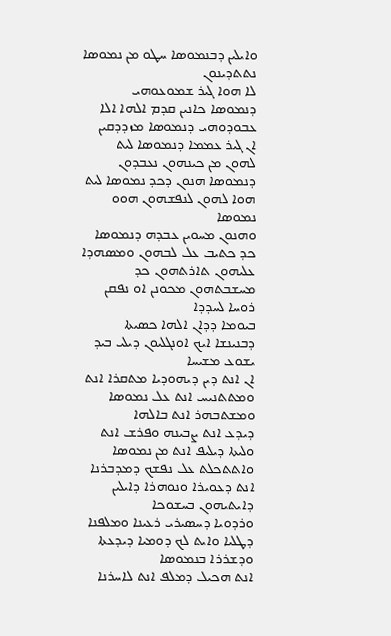ܘܐܝܠܝܢ ܕܒܢܡܘܣܐ ܚܛܘ ܡܢ ܢܡܘܣܐ ܢܬܬܕܝܢܘܢ
ܠܐ ܗܘܐ ܓܝܪ ܫܡܘܥܘܗܝ ܕܢܡܘܣܐ ܟܐܢܝܢ ܩܕܡ ܐܠܗܐ ܐܠܐ ܥܒܘܕܘܗܝ ܕܢܡܘܣܐ ܡܙܕܕܩܝܢ
ܐܢ ܓܝܪ ܥܡܡܐ ܕܢܡܘܣܐ ܠܝܬ ܠܗܘܢ ܡܢ ܟܝܢܗܘܢ ܢܥܒܕܘܢ ܕܢܡܘܣܐ ܗܢܘܢ ܕܟܕ ܢܡܘܣܐ ܠܝܬ ܗܘܐ ܠܗܘܢ ܠܢܦܫܗܘܢ ܗܘܘ ܢܡܘܣܐ
ܘܗܢܘܢ ܡܚܘܝܢ ܥܒܕܗ ܕܢܡܘܣܐ ܟܕ ܟܬܝܒ ܥܠ ܠܒܗܘܢ ܘܡܣܗܕܐ ܥܠܝܗܘܢ ܬܐܪܬܗܘܢ ܟܕ ܡܚܫܒܬܗܘܢ ܡܟܘܢܢ ܐܘ ܢܦܩܢ ܪܘܚܐ ܠܚܕܕܐ
ܒܝܘܡܐ ܕܕܐܢ ܐܠܗܐ ܟܣܝܬܐ ܕܒܢܝܢܫܐ ܐܝܟ ܐܘܢܓܠܝܘܢ ܕܝܠܝ ܒܝܕ ܝܫܘܥ ܡܫܝܚܐ
ܐܢ ܐܢܬ ܕܝܢ ܕܝܗܘܕܝܐ ܡܬܩܪܐ ܐܢܬ ܘܡܬܬܢܝܚ ܐܢܬ ܥܠ ܢܡܘܣܐ ܘܡܫܬܒܗܪ ܐܢܬ ܒܐܠܗܐ
ܕܝܕܥ ܐܢܬ ܨܒܝܢܗ ܘܦܪܫ ܐܢܬ ܘܠܝܬܐ ܕܝܠܝܦ ܐܢܬ ܡܢ ܢܡܘܣܐ
ܘܐܬܬܟܠܬ ܥܠ ܢܦܫܟ ܕܡܕܒܪܢܐ ܐܢܬ ܕܥܘܝܪܐ ܘܢܘܗܪܐ ܕܐܝܠܝܢ ܕܐܝܬܝܗܘܢ ܒܚܫܘܟܐ
ܘܪܕܘܝܐ ܕܚܣܝܪܝ ܪܥܝܢܐ ܘܡܠܦܢܐ ܕܛܠܝܐ ܘܐܝܬ ܠܟ ܕܘܡܝܐ ܕܝܕܥܬܐ ܘܕܫܪܪܐ ܒܢܡܘܣܐ
ܐܢܬ ܗܟܝܠ ܕܡܠܦ ܐܢܬ ܠܐܚܪܢܐ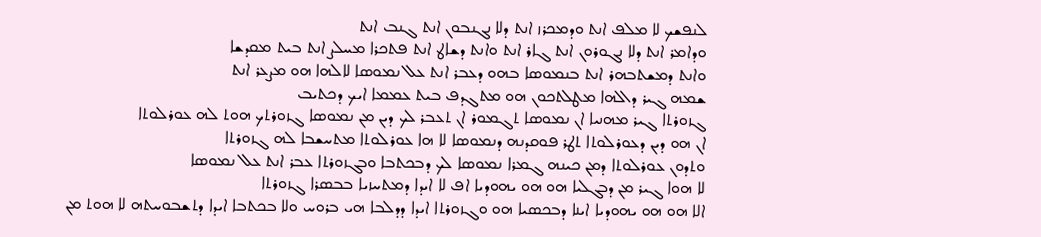ܠܢܦܫܟ ܠܐ ܡܠܦ ܐܢܬ ܘܕܡܟܪܙ ܐܢܬ ܕܠܐ ܢܓܢܒܘܢ ܐܢܬ ܓܢܒ ܐܢܬ
ܘܕܐܡܪ ܐܢܬ ܕܠܐ ܢܓܘܪܘܢ ܐܢܬ ܓܐܪ ܐܢܬ ܘܐܢܬ ܕܫܐܛ ܐܢܬ ܦܬܟܪܐ ܡܚܠܨ ܐܢܬ ܒܝܬ ܡܩܕܫܐ
ܘܐܢܬ ܕܡܫܬܒܗܪ ܐܢܬ ܒܢܡܘܣܐ ܒܗܘ ܕܥܒܪ ܐܢܬ ܥܠ ܢܡܘܣܐ ܠܐܠܗܐ ܗܘ ܡܨܥܪ ܐܢܬ
ܫܡܗ ܓܝܪ ܕܐܠܗܐ ܡܛܠܬܟܘܢ ܗܘ ܡܬܓܕܦ ܒܝܬ ܥܡܡܐ ܐܝܟ ܕܟܬܝܒ
ܓܙܘܪܬܐ ܓܝܪ ܡܗܢܝܐ ܐܢ ܢܡܘܣܐ ܬܓܡܘܪ ܐܢ ܬܥܒܪ ܠܟ ܕܝܢ ܡܢ ܢܡܘܣܐ ܓܙܘܪܬܟ ܗܘܬ ܠܗ ܥܘܪܠܘܬܐ
ܐܢ ܗܘ ܕܝܢ ܕܥܘܪܠܘܬܐ ܬܛܪ ܦܘܩܕܢܗ ܕܢܡܘܣܐ ܠܐ ܗܐ ܥܘܪܠܘܬܐ ܡܬܚܫܒܐ ܠܗ ܓܙܘܪܬܐ
ܘܬܕܘܢ ܥܘܪܠܘܬܐ ܕܡܢ ܟܝܢܗ ܓܡܪܐ ܢܡܘܣܐ ܠܟ ܕܒܟܬܒܐ ܘܒܓܙܘܪܬܐ ܥܒܪ ܐܢܬ ܥܠ ܢܡܘܣܐ
ܠܐ ܗܘܐ ܓܝܪ ܡܢ ܕܒܓܠܝܐ ܗܘ ܗܘ ܝܗܘܕܝܐ ܐܦ ܠܐ ܐܝܕܐ ܕܡܬܚܙܝܐ ܒܒܣܪܐ ܓܙܘܪܬܐ
ܐܠܐ ܗܘ ܗܘ ܝܗܘܕܝܐ ܐܝܢܐ ܕܒܟܣܝܐ ܗܘ ܘܓܙܘܪܬܐ ܐܝܕܐ ܕܕܠܒܐ ܗܝ ܒܪܘܚ ܘܠܐ ܒܟܬܒܐ ܐܝܕܐ ܕܬܫܒܘܚܬܗ ܠܐ ܗܘܬ ܡܢ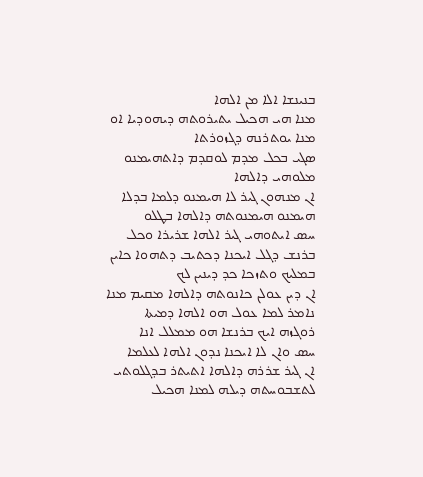ܒܢܝܢܫܐ ܐܠܐ ܡܢ ܐܠܗܐ
ܡܢܐ ܗܝ ܗܟܝܠ ܝܬܝܪܘܬܗ ܕܝܗܘܕܝܐ ܐܘ ܡܢܐ ܝܘܬܪܢܗ ܕܓܙܘܪܬܐ
ܣܓܝ ܒܟܠ ܡܕܡ ܠܘܩܕܡ ܕܐܬܗܝܡܢܘ ܡܠܘܗܝ ܕܐܠܗܐ
ܐܢ ܡܢܗܘܢ ܓܝܪ ܠܐ ܗܝܡܢܘ ܕܠܡܐ ܒܕܠܐ ܗܝܡܢܘ ܗܝܡܢܘܬܗ ܕܐܠܗܐ ܒܛܠܘ
ܚܣ ܐܝܬܘܗܝ ܓܝܪ ܐܠܗܐ ܫܪܝܪܐ ܘܟܠ ܒܪܢܫ ܕܓܠ ܐܝܟܢܐ ܕܟܬܝܒ ܕܬܗܘܐ ܟܐܝܢ ܒܡܠܝܟ ܘܬܙܟܐ ܟܕ ܕܝܢܝܢ ܠܟ
ܐܢ ܕܝܢ ܥܘܠܢ ܟܐܢܘܬܗ ܕܐܠܗܐ ܡܩܝܡ ܡܢܐ ܢܐܡܪ ܠܡܐ ܥܘܠ ܗܘ ܐܠܗܐ ܕܡܝܬܐ ܪܘܓܙܗ ܐܝܟ ܒܪܢܫܐ ܗܘ ܡܡܠܠ ܐܢܐ
ܚܣ ܘܐܢ ܠܐ ܐܝܟܢܐ ܢܕܘܢ ܐܠܗܐ ܠܥܠܡܐ
ܐܢ ܓܝܪ ܫܪܪܗ ܕܐܠܗܐ ܐܬܝܬܪ ܒܕܓܠܘܬܝ ܠܬܫܒܘܚܬܗ ܕܝܠܗ ܠܡܢܐ ܗܟܝܠ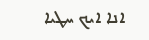ܐܢܐ ܐܝܟ ܚܛܝܐ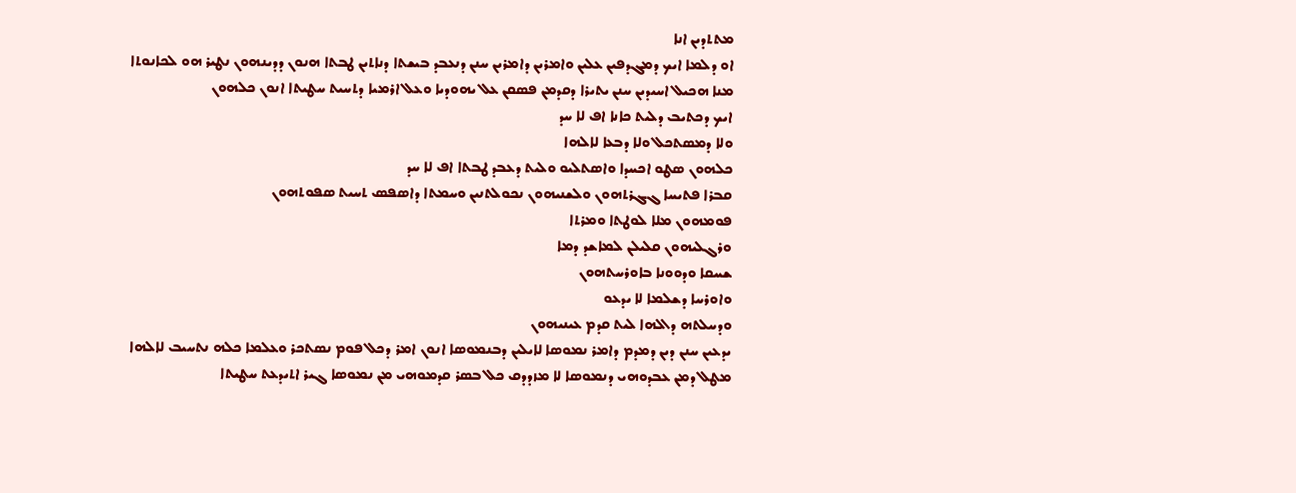ܡܬܬܕܝܢ ܐܢܐ
ܐܘ ܕܠܡܐ ܐܝܟ ܕܡܓܕܦܝܢ ܥܠܝܢ ܘܐܡܪܝܢ ܕܐܡܪܝܢ ܚܢܢ ܕܢܥܒܕ ܒܝܫܬܐ ܕܢܐܬܝܢ ܛܒܬܐ ܗܢܘܢ ܕܕܝܢܗܘܢ ܢܛܝܪ ܗܘ ܠܟܐܢܘܬܐ
ܡܢܐ ܗܟܝܠ ܐܚܝܕܝܢ ܚܢܢ ܝܬܝܪܐ ܕܩܕܡܢ ܦܣܩܢ ܥܠ ܝܗܘܕܝܐ ܘܥܠ ܐܪܡܝܐ ܕܬܚܝܬ ܚܛܝܬܐ ܐܢܘܢ ܟܠܗܘܢ
ܐܝܟ ܕܟܬܝܒ ܕܠܝܬ ܟܐܢܐ ܐܦ ܠܐ ܚܕ
ܘܠܐ ܕܡܣܬܟܠ ܘܠܐ ܕܒܥܐ ܠܐܠܗܐ
ܟܠܗܘܢ ܣܛܘ ܐܟܚܕܐ ܘܐܣܬܠܝܘ ܘܠܝܬ ܕܥܒܕ ܛܒܬܐ ܐܦ ܠܐ ܚܕ
ܩܒܪܐ ܦܬܝܚܐ ܓܓܪܬܗܘܢ ܘܠܫܢܝܗܘܢ ܢܟܘܠܬܢܝܢ ܘܚܡܬܐ ܕܐܣܦܣ ܬܚܝܬ ܣܦܘܬܗܘܢ
ܦܘܡܗܘܢ ܡܠܐ ܠܘܛܬܐ ܘܡܪܬܐ
ܘܪܓܠܝܗܘܢ ܩܠܝܠܢ ܠܡܐܫܕ ܕܡܐ
ܫܚܩܐ ܘܕܘܘܢܐ ܒܐܘܪܚܬܗܘܢ
ܘܐܘܪܚܐ ܕܫܠܡܐ ܠܐ ܝܕܥܘ
ܘܕܚܠܬܗ ܕܐܠܗܐ ܠܝܬ ܩܕܡ ܥܝܢܝܗܘܢ
ܝܕܥܝܢ ܚܢܢ ܕܝܢ ܕܡܕܡ ܕܐܡܪ ܢܡܘܣܐ ܠܐܝܠܝܢ ܕܒܢܡܘܣܐ ܐܢܘܢ ܐܡܪ ܕܟܠ ܦܘܡ ܢܣܬܟܪ ܘܥܠܡܐ ܟܠܗ ܢܬܚܝܒ ܠܐܠܗܐ
ܡܛܠ ܕܡܢ ܥܒܕܘܗܝ ܕܢܡܘܣܐ ܠܐ ܡܙܕܕܩ ܟܠ ܒܣܪ ܩܕܡܘܗܝ ܡܢ ܢܡܘܣܐ ܓܝܪ ܐܬܝܕܥܬ ܚܛܝܬܐ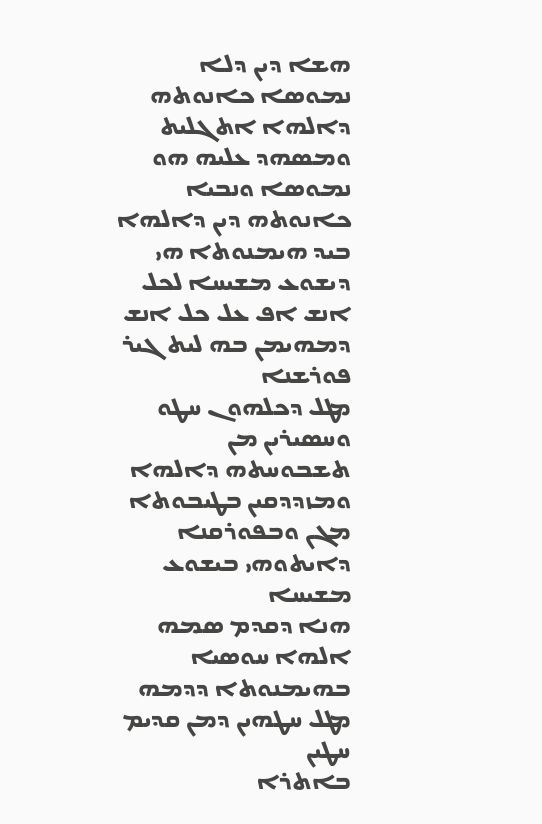ܗܫܐ ܕܝܢ ܕܠܐ ܢܡܘܣܐ ܟܐܢܘܬܗ ܕܐܠܗܐ ܐܬܓܠܝܬ ܘܡܣܗܕ ܥܠܝܗ ܗܘ ܢܡܘܣܐ ܘܢܒܝܐ
ܟܐܢܘܬܗ ܕܝܢ ܕܐܠܗܐ ܒܝܕ ܗܝܡܢܘܬܐ ܗܝ ܕܝܫܘܥ ܡܫܝܚܐ ܠܟܠ ܐܢܫ ܐܦ ܥܠ ܟܠ ܐܢܫ ܕܡܗܝܡܢ ܒܗ ܠܝܬ ܓܝܪ ܦܘܪܫܢܐ
ܡܛܠ ܕܟܠܗܘܢ ܚܛܘ ܘܚܣܝܪܝܢ ܡܢ ܬܫܒܘܚܬܗ ܕܐܠܗܐ
ܘܡܙܕܕܩܝܢ ܒܛܝܒܘܬܐ ܡܓܢ ܘܒܦܘܪܩܢܐ ܕܐܝܬܘܗܝ ܒܝܫܘܥ ܡܫܝܚܐ
ܗܢܐ ܕܩܕܡ ܣܡܗ ܐܠܗܐ ܚܘܣܝܐ ܒܗܝܡܢܘܬܐ ܕܕܡܗ ܡܛܠ ܚܛܗܝܢ ܕܡܢ ܩܕܝܡ ܚܛܝܢ
ܒܐܬܪܐ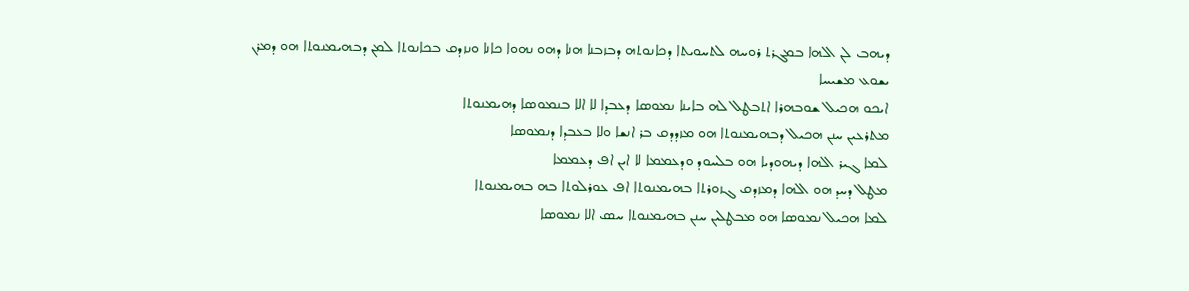ܕܝܗܒ ܠܢ ܐܠܗܐ ܒܡܓܪܬ ܪܘܚܗ ܠܬܚܘܝܬܐ ܕܟܐܢܘܬܗ ܕܒܙܒܢܐ ܗܢܐ ܕܗܘ ܢܗܘܐ ܟܐܢܐ ܘܢܙܕܩ ܒܟܐܢܘܬܐ ܠܡܢ ܕܒܗܝܡܢܘܬܐ ܗܘ ܕܡܪܢ ܝܫܘܥ ܡܫܝܚܐ
ܐܝܟܘ ܗܟܝܠ ܫܘܒܗܪܐ ܐܬܒܛܠ ܠܗ ܒܐܝܢܐ ܢܡܘܣܐ ܕܥܒܕܐ ܠܐ ܐܠܐ ܒܢܡܘܣܐ ܕܗܝܡܢܘܬܐ
ܡܬܪܥܝܢ ܚܢܢ ܗܟܝܠ ܕܒܗܝܡܢܘܬܐ ܗܘ ܡܙܕܕܩ ܒܪ ܐܢܫܐ ܘܠܐ ܒܥܒܕܐ ܕܢܡܘܣܐ
ܠܡܐ ܓܝܪ ܐܠܗܐ ܕܝܗܘܕܝܐ ܗܘ ܒܠܚܘܕ ܘܕܥܡܡܐ ܠܐ ܐܝܢ ܐܦ ܕܥܡܡܐ
ܡܛܠ ܕܚܕ ܗܘ ܐܠܗܐ ܕܡܙܕܩ ܓܙܘܪܬܐ ܒܗܝܡܢܘܬܐ ܐܦ ܥܘܪܠܘܬܐ ܒܗ ܒܗܝܡܢܘܬܐ
ܠܡܐ ܗܟܝܠ ܢܡܘܣܐ ܗܘ ܡܒܛܠܝܢ ܚܢܢ ܒܗܝܡܢܘܬܐ ܚܣ ܐܠܐ ܢܡܘܣܐ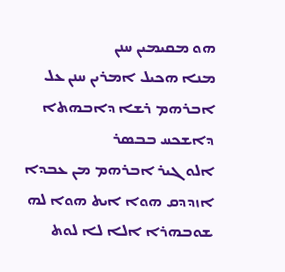ܗܘ ܡܩܝܡܝܢ ܚܢܢ
ܡܢܐ ܗܟܝܠ ܐܡܪܝܢ ܚܢܢ ܥܠ ܐܒܪܗܡ ܪܫܐ ܕܐܒܗܬܐ ܕܐܫܟܚ ܒܒܣܪ
ܐܠܘ ܓܝܪ ܐܒܪܗܡ ܡܢ ܥܒܕܐ ܐܙܕܕܩ ܗܘܐ ܐܝܬ ܗܘܐ ܠܗ ܫܘܒܗܪܐ ܐܠܐ ܠܐ ܠܘܬ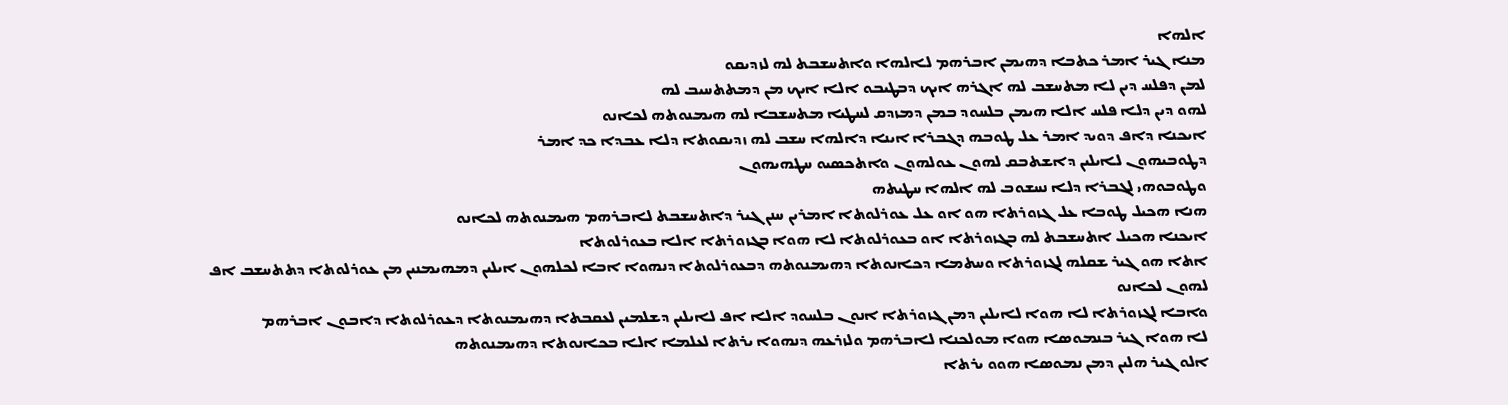ܐܠܗܐ
ܡܢܐ ܓܝܪ ܐܡܪ ܟܬܒܐ ܕܗܝܡܢ ܐܒܪܗܡ ܠܐܠܗܐ ܘܐܬܚܫܒܬ ܠܗ ܠܙܕܝܩܘ
ܠܡܢ ܕܦܠܚ ܕܝܢ ܠܐ ܡܬܚܫܒ ܠܗ ܐܓܪܗ ܐܝܟ ܕܒܛܝܒܘ ܐܠܐ ܐܝܟ ܡܢ ܕܡܬܬܚܝܒ ܠܗ
ܠܗܘ ܕܝܢ ܕܠܐ ܦܠܚ ܐܠܐ ܗܝܡܢ ܒܠܚܘܕ ܒܡܢ ܕܡܙܕܩ ܠܚܛܝܐ ܡܬܚܫܒܐ ܠܗ ܗܝܡܢܘܬܗ ܠܟܐܢܘ
ܐܝܟܢܐ ܕܐܦ ܕܘܝܕ ܐܡܪ ܥܠ ܛܘܒܗ ܕܓܒܪܐ ܐܝܢܐ ܕܐܠܗܐ ܚܫܒ ܠܗ ܙܕܝܩܘܬܐ ܕܠܐ ܥܒܕܐ ܟܕ ܐܡܪ
ܕܛܘܒܝܗܘܢ ܠܐܝܠܝܢ ܕܐܫܬܒܩ ܠܗܘܢ ܥܘܠܗܘܢ ܘܐܬܟܣܝܘ ܚܛܗܝܗܘܢ
ܘܛܘܒܘܗܝ ܠܓܒܪܐ ܕܠܐ ܢܚܫܘܒ ܠܗ ܐܠܗܐ ܚܛܝܬܗ
ܗܢܐ ܗܟܝܠ ܛܘܒܐ ܥܠ ܓܙܘܪܬܐ ܗܘ ܐܘ ܥܠ ܥܘܪܠܘܬܐ ܐܡܪܝܢ ܚܢܢ ܓܝܪ ܕܐܬܚܫܒܬ ܠܐܒܪܗܡ ܗܝܡܢܘܬܗ ܠܟܐܢܘ
ܐܝܟܢܐ ܗܟܝܠ ܐܬܚܫܒܬ ܠܗ ܒܓܙܘܪܬܐ ܐܘ ܒܥܘܪܠܘܬܐ ܠܐ ܗܘܐ ܒܓܙܘܪܬܐ ܐܠܐ ܒܥܘܪܠܘܬܐ
ܐܬܐ ܗܘ ܓܝܪ ܫܩܠܗ ܠܓܙܘܪܬܐ ܘܚܬܡܐ ܕܟܐܢܘܬܐ ܕܗܝܡܢܘܬܗ ܕܒܥܘܪܠܘܬܐ ܕܢܗܘܐ ܐܒܐ ܠܟܠܗܘܢ ܐܝܠܝܢ ܕܡܗܝܡܢܝܢ ܡܢ ܥܘܪܠܘܬܐ ܕܬܬܚܫܒ ܐܦ ܠܗܘܢ ܠܟܐܢܘ
ܘܐܒܐ ܠܓܙܘܪܬܐ ܠܐ ܗܘܐ ܠܐܝܠܝܢ ܕܡܢ ܓܙܘܪܬܐ ܐܢܘܢ ܒܠܚܘܕ ܐܠܐ ܐܦ ܠܐܝܠܝܢ ܕܫܠܡܝܢ ܠܥܩܒܬܐ ܕܗܝܡܢܘܬܐ ܕܥܘܪܠܘܬܐ ܕܐܒܘܢ ܐܒܪܗܡ
ܠܐ ܗܘܐ ܓܝܪ ܒܢܡܘܣܐ ܗܘܐ ܡܘܠܟܢܐ ܠܐܒܪܗܡ ܘܠܙܪܥܗ ܕܢܗܘܐ ܝܪܬܐ ܠܥܠܡܐ ܐܠܐ ܒܟܐܢܘܬܐ ܕܗܝܡܢܘܬܗ
ܐܠܘ ܓܝܪ ܗܠܝܢ ܕܡܢ ܢܡܘܣܐ ܗܘܘ ܝܪܬܐ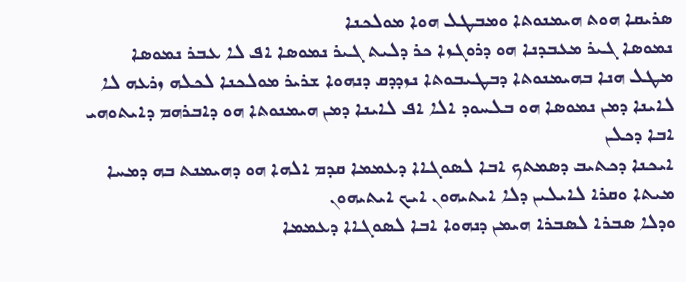ܣܪܝܩܐ ܗܘܬ ܗܝܡܢܘܬܐ ܘܡܒܛܠ ܗܘܐ ܡܘܠܟܢܐ
ܢܡܘܣܐ ܓܝܪ ܡܥܒܕܢܐ ܗܘ ܕܪܘܓܙܐ ܟܪ ܕܠܝܬ ܓܝܪ ܢܡܘܣܐ ܐܦ ܠܐ ܥܒܪ ܢܡܘܣܐ
ܡܛܠ ܗܢܐ ܒܗܝܡܢܘܬܐ ܕܒܛܝܒܘܬܐ ܢܙܕܕܩ ܕܢܗܘܐ ܫܪܝܪ ܡܘܠܟܢܐ ܠܟܠܗ ܙܪܥܗ ܠܐ ܠܐܝܢܐ ܕܡܢ ܢܡܘܣܐ ܗܘ ܒܠܚܘܕ ܐܠܐ ܐܦ ܠܐܝܢܐ ܕܡܢ ܗܝܡܢܘܬܐ ܗܘ ܕܐܒܪܗܡ ܕܐܝܬܘܗܝ ܐܒܐ ܕܟܠܢ
ܐܝܟܢܐ ܕܟܬܝܒ ܕܣܡܬܟ ܐܒܐ ܠܣܘܓܐܐ ܕܥܡܡܐ ܩܕܡ ܐܠܗܐ ܗܘ ܕܗܝܡܢܬ ܒܗ ܕܡܚܐ ܡܝܬܐ ܘܩܪܐ ܠܐܝܠܝܢ ܕܠܐ ܐܝܬܝܗܘܢ ܐܝܟ ܐܝܬܝܗܘܢ
ܘܕܠܐ ܣܒܪܐ ܠܣܒܪܐ ܗܝܡܢ ܕܢܗܘܐ ܐܒܐ ܠܣܘܓܐܐ ܕܥܡܡܐ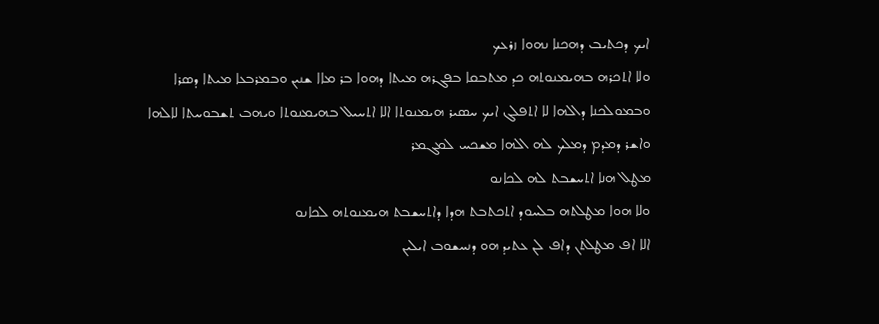ܐܝܟ ܕܟܬܝܒ ܕܗܟܢܐ ܢܗܘܐ ܙܪܥܟ
ܘܠܐ ܐܬܟܪܗ ܒܗܝܡܢܘܬܗ ܟܕ ܡܬܒܩܐ ܒܦܓܪܗ ܡܝܬܐ ܕܗܘܐ ܒܪ ܡܐܐ ܫܢܝܢ ܘܒܡܪܒܥܐ ܡܝܬܐ ܕܣܪܐ
ܘܒܡܘܠܟܢܐ ܕܐܠܗܐ ܠܐ ܐܬܦܠܓ ܐܝܟ ܚܣܝܪ ܗܝܡܢܘܬܐ ܐܠܐ ܐܬܚܝܠ ܒܗܝܡܢܘܬܐ ܘܝܗܒ ܬܫܒܘܚܬܐ ܠܐܠܗܐ
ܘܐܫܪ ܕܡܕܡ ܕܡܠܟ ܠܗ ܐܠܗܐ ܡܫܟܚ ܠܡܓܡܪ
ܡܛܠ ܗܢܐ ܐܬܚܫܒܬ ܠܗ ܠܟܐܢܘ
ܘܠܐ ܗܘܐ ܡܛܠܬܗ ܒܠܚܘܕ ܐܬܟܬܒܬ ܗܕܐ ܕܐܬܚܫܒܬ ܗܝܡܢܘܬܗ ܠܟܐܢܘ
ܐܠܐ ܐܦ ܡܛܠܬܢ ܕܐܦ ܠܢ ܥܬܝܕ ܗܘ ܕܢܚܫܘܒ ܐܝܠܝܢ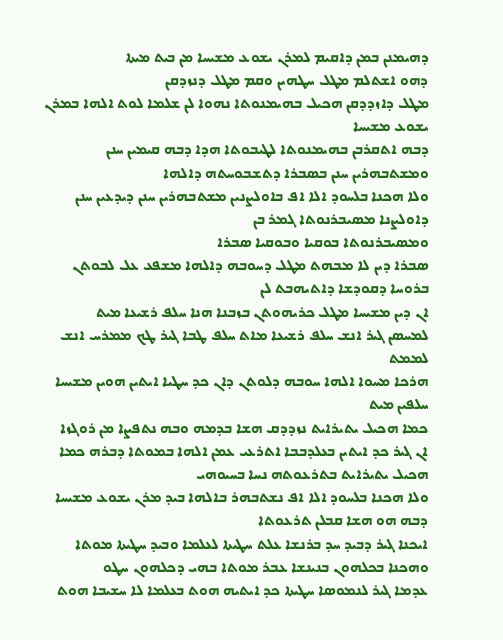ܕܗܝܡܢܢ ܒܡܢ ܕܐܩܝܡ ܠܡܪܢ ܝܫܘܥ ܡܫܝܚܐ ܡܢ ܒܝܬ ܡܝܬܐ
ܕܗܘ ܐܫܬܠܡ ܡܛܠ ܚܛܗܝܢ ܘܩܡ ܡܛܠ ܕܢܙܕܩܢ
ܡܛܠ ܕܐܙܕܕܩܢ ܗܟܝܠ ܒܗܝܡܢܘܬܐ ܢܗܘܐ ܠܢ ܫܠܡܐ ܠܘܬ ܐܠܗܐ ܒܡܪܢ ܝܫܘܥ ܡܫܝܚܐ
ܕܒܗ ܐܬܩܪܒܢ ܒܗܝܡܢܘܬܐ ܠܛܝܒܘܬܐ ܗܕܐ ܕܒܗ ܩܝܡܝܢ ܚܢܢ ܘܡܫܬܒܗܪܝܢ ܚܢܢ ܒܣܒܪܐ ܕܬܫܒܘܚܬܗ ܕܐܠܗܐ
ܘܠܐ ܗܟܢܐ ܒܠܚܘܕ ܐܠܐ ܐܦ ܒܐܘܠܨܢܝܢ ܡܫܬܒܗܪܝܢ ܚܢܢ ܕܝܕܥܝܢ ܚܢܢ ܕܐܘܠܨܢܐ ܡܣܝܒܪܢܘܬܐ ܓܡܪ ܒܢ
ܘܡܣܝܒܪܢܘܬܐ ܒܘܩܝܐ ܘܒܘܩܝܐ ܣܒܪܐ
ܣܒܪܐ ܕܝܢ ܠܐ ܡܒܗܬ ܡܛܠ ܕܚܘܒܗ ܕܐܠܗܐ ܡܫܦܥ ܥܠ ܠܒܘܬܢ ܒܪܘܚܐ ܕܩܘܕܫܐ ܕܐܬܝܗܒܬ ܠܢ
ܐܢ ܕܝܢ ܡܫܝܚܐ ܡܛܠ ܟܪܝܗܘܬܢ ܒܙܒܢܐ ܗܢܐ ܚܠܦ ܪܫܝܥܐ ܡܝܬ
ܠܡܚܣܢ ܓܝܪ ܐܢܫ ܚܠܦ ܪܫܝܥܐ ܡܐܬ ܚܠܦ ܛܒܐ ܓܝܪ ܛܟ ܡܡܪܚ ܐܢܫ ܠܡܡܬ
ܗܪܟܐ ܡܚܘܐ ܐܠܗܐ ܚܘܒܗ ܕܠܘܬܢ ܕܐܢ ܟܕ ܚܛܝܐ ܐܝܬܝܢ ܗܘܝܢ ܡܫܝܚܐ ܚܠܦܝܢ ܡܝܬ
ܟܡܐ ܗܟܝܠ ܝܬܝܪܐܝܬ ܢܙܕܕܩ ܗܫܐ ܒܕܡܗ ܘܒܗ ܢܬܦܨܐ ܡܢ ܪܘܓܙܐ
ܐܢ ܓܝܪ ܟܕ ܐܝܬܝܢ ܒܥܠܕܒܒܐ ܐܬܪܥܝ ܥܡܢ ܐܠܗܐ ܒܡܘܬܐ ܕܒܪܗ ܟܡܐ ܗܟܝܠ ܝܬܝܪܐܝܬ ܒܬܪܥܘܬܗ ܢܚܐ ܒܚܝܘܗܝ
ܘܠܐ ܗܟܢܐ ܒܠܚܘܕ ܐܠܐ ܐܦ ܢܫܬܒܗܪ ܒܐܠܗܐ ܒܝܕ ܡܪܢ ܝܫܘܥ ܡܫܝܚܐ ܕܒܗ ܗܘ ܗܫܐ ܩܒܠܢ ܬܪܥܘܬܐ
ܐܝܟܢܐ ܓܝܪ ܕܒܝܕ ܚܕ ܒܪܢܫܐ ܥܠܬ ܚܛܝܬܐ ܠܥܠܡܐ ܘܒܝܕ ܚܛܝܬܐ ܡܘܬܐ ܘܗܟܢܐ ܒܟܠܗܘܢ ܒܢܝܢܫܐ ܥܒܪ ܡܘܬܐ ܒܗܝ ܕܟܠܗܘܢ ܚܛܘ
ܥܕܡܐ ܓܝܪ ܠܢܡܘܣܐ ܚܛܝܬܐ ܟܕ ܐܝܬܝܗ ܗܘܬ ܒܥܠܡܐ ܠܐ ܚܫܝܒܐ ܗܘܬ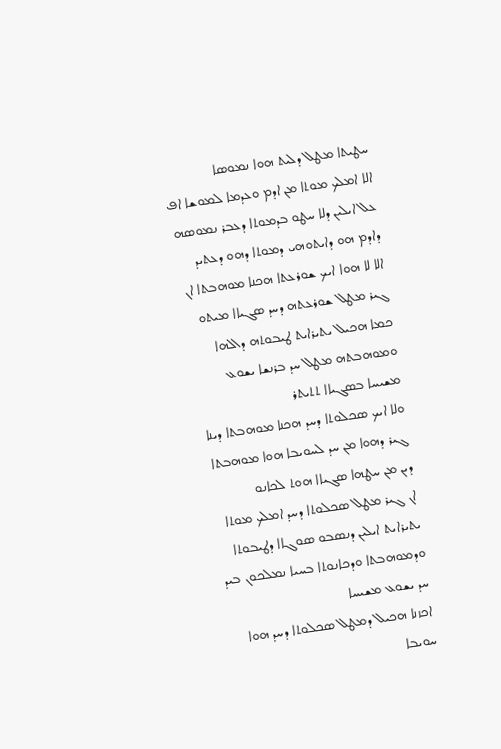ܚܛܝܬܐ ܡܛܠ ܕܠܝܬ ܗܘܐ ܢܡܘܣܐ
ܐܠܐ ܐܡܠܟ ܡܘܬܐ ܡܢ ܐܕܡ ܘܥܕܡܐ ܠܡܘܫܐ ܐܦ ܥܠ ܐܝܠܝܢ ܕܠܐ ܚܛܘ ܒܕܡܘܬܐ ܕܥܒܪ ܢܡܘܣܗ ܕܐܕܡ ܗܘ ܕܐܝܬܘܗܝ ܕܡܘܬܐ ܕܗܘ ܕܥܬܝܕ
ܐܠܐ ܠܐ ܗܘܐ ܐܝܟ ܫܘܪܥܬܐ ܗܟܢܐ ܡܘܗܒܬܐ ܐܢ ܓܝܪ ܡܛܠ ܫܘܪܥܬܗ ܕܚܕ ܣܓܝܐܐ ܡܝܬܘ ܟܡܐ ܗܟܝܠ ܝܬܝܪܐܝܬ ܛܝܒܘܬܗ ܕܐܠܗܐ ܘܡܘܗܒܬܗ ܡܛܠ ܚܕ ܒܪܢܫܐ ܝܫܘܥ ܡܫܝܚܐ ܒܣܓܝܐܐ ܬܬܝܬܪ
ܘܠܐ ܐܝܟ ܣܟܠܘܬܐ ܕܚܕ ܗܟܢܐ ܡܘܗܒܬܐ ܕܝܢܐ ܓܝܪ ܕܗܘܐ ܡܢ ܚܕ ܠܚܘܝܒܐ ܗܘܐ ܡܘܗܒܬܐ ܕܝܢ ܡܢ ܚܛܗܐ ܣܓܝܐܐ ܗܘܬ ܠܟܐܢܘ
ܐܢ ܓܝܪ ܡܛܠ ܣܟܠܘܬܐ ܕܚܕ ܐܡܠܟ ܡܘܬܐ ܝܬܝܪܐܝܬ ܐܝܠܝܢ ܕܢܣܒܘ ܣܘܓܐܐ ܕܛܝܒܘܬܐ ܘܕܡܘܗܒܬܐ ܘܕܟܐܢܘܬܐ ܒܚܝܐ ܢܡܠܟܘܢ ܒܝܕ ܚܕ ܝܫܘܥ ܡܫܝܚܐ
ܐܟܙܢܐ ܗܟܝܠ ܕܡܛܠ ܣܟܠܘܬܐ ܕܚܕ ܗܘܐ ܚܘܝܒܐ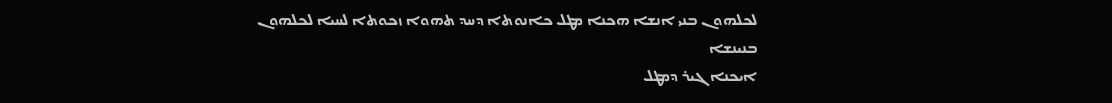ܠܟܠܗܘܢ ܒܢܝ ܐܢܫܐ ܗܟܢܐ ܡܛܠ ܟܐܢܘܬܐ ܕܚܕ ܬܗܘܐ ܙܟܘܬܐ ܠܚܝܐ ܠܟܠܗܘܢ ܒܢܝܢܫܐ
ܐܝܟܢܐ ܓܝܪ ܕܡܛܠ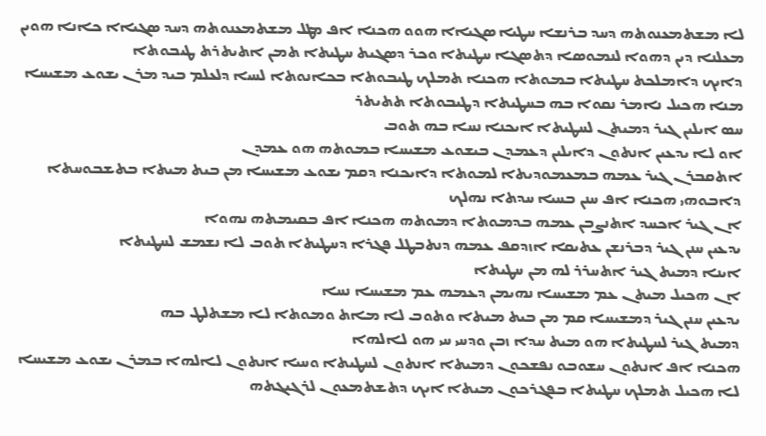ܠܐ ܡܫܬܡܥܢܘܬܗ ܕܚܕ ܒܪܢܫܐ ܚܛܝܐ ܣܓܝܐܐ ܗܘܘ ܗܟܢܐ ܐܦ ܡܛܠ ܡܫܬܡܥܢܘܬܗ ܕܚܕ ܣܓܝܐܐ ܟܐܢܐ ܗܘܝܢ
ܡܥܠܢܐ ܕܝܢ ܕܗܘܐ ܠܢܡܘܣܐ ܕܬܣܓܐ ܚܛܝܬܐ ܘܟܪ ܕܣܓܝܬ ܚܛܝܬܐ ܬܡܢ ܐܬܝܬܪܬ ܛܝܒܘܬܐ
ܕܐܝܟ ܕܐܡܠܟܬ ܚܛܝܬܐ ܒܡܘܬܐ ܗܟܢܐ ܬܡܠܟ ܛܝܒܘܬܐ ܒܟܐܢܘܬܐ ܠܚܝܐ ܕܠܥܠܡ ܒܝܕ ܡܪܢ ܝܫܘܥ ܡܫܝܚܐ
ܡܢܐ ܗܟܝܠ ܢܐܡܪ ܢܩܘܐ ܒܗ ܒܚܛܝܬܐ ܕܛܝܒܘܬܐ ܬܬܝܬܪ
ܚܣ ܐܝܠܝܢ ܓܝܪ ܕܡܝܬܢ ܠܚܛܝܬܐ ܐܝܟܢܐ ܢܚܐ ܒܗ ܬܘܒ
ܐܘ ܠܐ ܝܕܥܝܢ ܐܢܬܘܢ ܕܐܝܠܝܢ ܕܥܡܕܢ ܒܝܫܘܥ ܡܫܝܚܐ ܒܡܘܬܗ ܗܘ ܥܡܕܢ
ܐܬܩܒܪܢ ܓܝܪ ܥܡܗ ܒܡܥܡܘܕܝܬܐ ܠܡܘܬܐ ܕܐܝܟܢܐ ܕܩܡ ܝܫܘܥ ܡܫܝܚܐ ܡܢ ܒܝܬ ܡܝܬܐ ܒܬܫܒܘܚܬܐ ܕܐܒܘܗܝ ܗܟܢܐ ܐܦ ܚܢܢ ܒܚܝܐ ܚܕܬܐ ܢܗܠܟ
ܐܢ ܓܝܪ ܐܟܚܕ ܐܬܢܨܒܢ ܥܡܗ ܒܕܡܘܬܐ ܕܡܘܬܗ ܗܟܢܐ ܐܦ ܒܩܝܡܬܗ ܢܗܘܐ
ܝܕܥܝܢ ܚܢܢ ܓܝܪ ܕܒܪܢܫܢ ܥܬܝܩܐ ܐܙܕܩܦ ܥܡܗ ܕܢܬܒܛܠ ܦܓܪܐ ܕܚܛܝܬܐ ܬܘܒ ܠܐ ܢܫܡܫ ܠܚܛܝܬܐ
ܐܝܢܐ ܕܡܝܬ ܓܝܪ ܐܬܚܪܪ ܠܗ ܡܢ ܚܛܝܬܐ
ܐܢ ܗܟܝܠ ܡܝܬܢ ܥܡ ܡܫܝܚܐ ܢܗܝܡܢ ܕܥܡܗ ܥܡ ܡܫܝܚܐ ܢܚܐ
ܝܕܥܝܢ ܚܢܢ ܓܝܪ ܕܡܫܝܚܐ ܩܡ ܡܢ ܒܝܬ ܡܝܬܐ ܘܬܘܒ ܠܐ ܡܐܬ ܘܡܘܬܐ ܠܐ ܡܫܬܠܛ ܒܗ
ܕܡܝܬ ܓܝܪ ܠܚܛܝܬܐ ܗܘ ܡܝܬ ܚܕܐ ܙܒܢ ܘܕܚܝ ܚܝ ܗܘ ܠܐܠܗܐ
ܗܟܢܐ ܐܦ ܐܢܬܘܢ ܚܫܘܒܘ ܢܦܫܟܘܢ ܕܡܝܬܐ ܐܢܬܘܢ ܠܚܛܝܬܐ ܘܚܝܐ ܐܢܬܘܢ ܠܐܠܗܐ ܒܡܪܢ ܝܫܘܥ ܡܫܝܚܐ
ܠܐ ܗܟܝܠ ܬܡܠܟ ܚܛܝܬܐ ܒܦܓܪܟܘܢ ܡܝܬܐ ܐܝܟ ܕܬܫܬܡܥܘܢ ܠܪܓܝܓܬܗ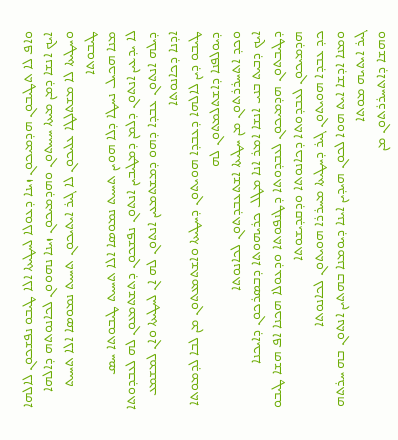ܘܐܦ ܠܐ ܬܛܝܒܘܢ ܗܕܡܝܟܘܢ ܙܝܢܐ ܕܥܘܠܐ ܠܚܛܝܬܐ ܐܠܐ ܛܝܒܘ ܢܦܫܟܘܢ ܠܐܠܗܐ ܐܝܟ ܐܢܫܐ ܕܡܢ ܡܝܬܐ ܚܝܝܬܘܢ ܘܗܕܡܝܟܘܢ ܙܝܢܐ ܢܗܘܘܢ ܠܟܐܢܘܬܗ ܕܐܠܗܐ
ܘܚܛܝܬܐ ܠܐ ܡܫܬܠܛܐ ܥܠܝܟܘܢ ܠܐ ܓܝܪ ܐܝܬܝܟܘܢ ܬܚܝܬ ܢܡܘܣܐ ܐܠܐ ܬܚܝܬ ܛܝܒܘܬܐ
ܡܢܐ ܗܟܝܠ ܢܚܛܐ ܕܠܐ ܗܘܝܢ ܬܚܝܬ ܢܡܘܣܐ ܐܠܐ ܬܚܝܬ ܛܝܒܘܬܐ ܚܣ
ܠܐ ܝܕܥܝܢ ܐܢܬܘܢ ܕܠܡܢ ܕܡܛܝܒܝܢ ܐܢܬܘܢ ܢܦܫܟܘܢ ܕܬܫܬܡܥܘܢ ܠܗ ܠܥܒܕܘܬܐ ܕܝܠܗ ܐܢܬܘܢ ܥܒܕܐ ܕܗܘ ܕܡܫܬܡܥܝܢ ܐܢܬܘܢ ܠܗ ܐܢ ܠܚܛܝܬܐ ܘܐܢ ܠܡܫܡܥ ܐܕܢܐ ܕܟܐܢܘܬܐ
ܛܝܒܘ ܕܝܢ ܠܐܠܗܐ ܕܥܒܕܐ ܗܘܝܬܘܢ ܕܚܛܝܬܐ ܘܐܫܬܡܥܬܘܢ ܡܢ ܠܒܐ ܠܕܡܘܬܐ ܕܝܘܠܦܢܐ ܕܐܫܬܠܡܬܘܢ ܠܗ
ܘܟܕ ܐܬܚܪܪܬܘܢ ܡܢ ܚܛܝܬܐ ܐܫܬܥܒܕܬܘܢ ܠܟܐܢܘܬܐ
ܐܝܟ ܕܒܝܬ ܒܢܝ ܐܢܫܐ ܐܡܪ ܐܢܐ ܡܛܠ ܟܪܝܗܘܬܐ ܕܒܣܪܟܘܢ ܕܐܝܟܢܐ ܕܛܝܒܬܘܢ ܗܕܡܝܟܘܢ ܠܥܒܕܘܬܐ ܕܛܢܦܘܬܐ ܘܕܥܘܠܐ ܗܟܢܐ ܐܦ ܗܫܐ ܛܝܒܘ ܗܕܡܝܟܘܢ ܠܥܒܕܘܬܐ ܕܟܐܢܘܬܐ ܘܕܩܕܝܫܘܬܐ
ܟܕ ܥܒܕܐ ܗܘܝܬܘܢ ܓܝܪ ܕܚܛܝܬܐ ܡܚܪܪܐ ܗܘܝܬܘܢ ܠܟܐܢܘܬܐ
ܘܡܢܐ ܐܕܫܐ ܐܝܬ ܗܘܐ ܠܟܘܢ ܗܝܕܝܢ ܐܝܢܐ ܕܝܘܡܢܐ ܒܗܬܝܢ ܐܢܬܘܢ ܒܗ ܚܪܬܗ ܓܝܪ ܐܝܬܝܗ ܡܘܬܐ
ܘܗܫܐ ܕܐܬܚܪܪܬܘܢ ܡܢ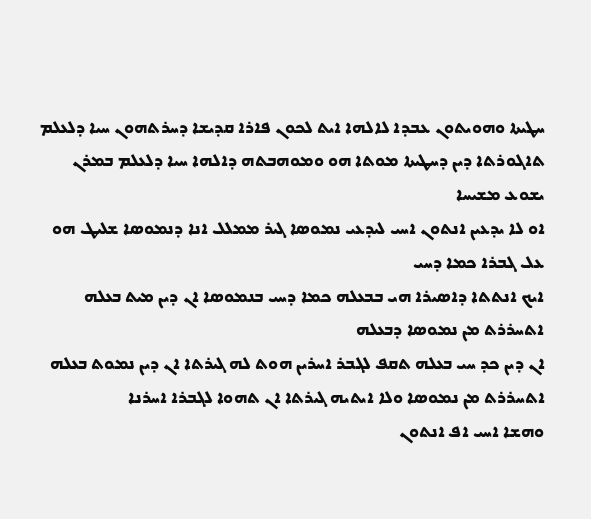ܚܛܝܬܐ ܘܗܘܝܬܘܢ ܥܒܕܐ ܠܐܠܗܐ ܐܝܬ ܠܟܘܢ ܦܐܪܐ ܩܕܝܫܐ ܕܚܪܬܗܘܢ ܚܝܐ ܕܠܥܠܡ
ܬܐܓܘܪܬܐ ܕܝܢ ܕܚܛܝܬܐ ܡܘܬܐ ܗܘ ܘܡܘܗܒܬܗ ܕܐܠܗܐ ܚܝܐ ܕܠܥܠܡ ܒܡܪܢ ܝܫܘܥ ܡܫܝܚܐ
ܐܘ ܠܐ ܝܕܥܝܢ ܐܢܬܘܢ ܐܚܝ ܠܝܕܥܝ ܢܡܘܣܐ ܓܝܪ ܡܡܠܠ ܐܢܐ ܕܢܡܘܣܐ ܫܠܝܛ ܗܘ ܥܠ ܓܒܪܐ ܟܡܐ ܕܚܝ
ܐܝܟ ܐܢܬܬܐ ܕܐܣܝܪܐ ܗܝ ܒܒܥܠܗ ܟܡܐ ܕܚܝ ܒܢܡܘܣܐ ܐܢ ܕܝܢ ܡܝܬ ܒܥܠܗ ܐܬܚܪܪܬ ܡܢ ܢܡܘܣܐ ܕܒܥܠܗ
ܐܢ ܕܝܢ ܟܕ ܚܝ ܒܥܠܗ ܬܩܦ ܠܓܒܪ ܐܚܪܝܢ ܗܘܬ ܠܗ ܓܝܪܬܐ ܐܢ ܕܝܢ ܢܡܘܬ ܒܥܠܗ ܐܬܚܪܪܬ ܡܢ ܢܡܘܣܐ ܘܠܐ ܐܝܬܝܗ ܓܝܪܬܐ ܐܢ ܬܗܘܐ ܠܓܒܪܐ ܐܚܪܢܐ
ܘܗܫܐ ܐܚܝ ܐܦ ܐܢܬܘܢ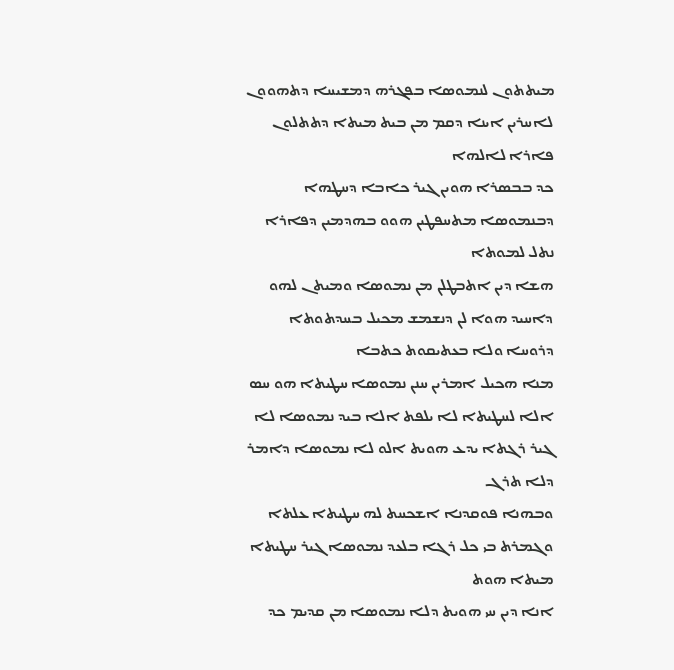ܡܝܬܬܘܢ ܠܢܡܘܣܐ ܒܦܓܪܗ ܕܡܫܝܚܐ ܕܬܗܘܘܢ ܠܐܚܪܝܢ ܐܝܢܐ ܕܩܡ ܡܢ ܒܝܬ ܡܝܬܐ ܕܬܬܠܘܢ ܦܐܪܐ ܠܐܠܗܐ
ܟܕ ܒܒܣܪܐ ܗܘܝܢ ܓܝܪ ܟܐܒܐ ܕܚܛܗܐ ܕܒܢܡܘܣܐ ܡܬܚܦܛܝܢ ܗܘܘ ܒܗܕܡܝܢ ܕܦܐܪܐ ܢܬܠ ܠܡܘܬܐ
ܗܫܐ ܕܝܢ ܐܬܒܛܠܢ ܡܢ ܢܡܘܣܐ ܘܡܝܬܢ ܠܗܘ ܕܐܚܝܕ ܗܘܐ ܠܢ ܕܢܫܡܫ ܡܟܝܠ ܒܚܕܬܘܬܐ ܕܪܘܚܐ ܘܠܐ ܒܥܬܝܩܘܬ ܟܬܒܐ
ܡܢܐ ܗܟܝܠ ܐܡܪܝܢ ܚܢܢ ܢܡܘܣܐ ܚܛܝܬܐ ܗܘ ܚܣ ܐܠܐ ܠܚܛܝܬܐ ܠܐ ܝܠܦܬ ܐܠܐ ܒܝܕ ܢܡܘܣܐ ܠܐ ܓܝܪ ܪܓܬܐ ܝܕܥ ܗܘܝܬ ܐܠܘ ܠܐ ܢܡܘܣܐ ܕܐܡܪ ܕܠܐ ܬܪܓ
ܘܒܗܢܐ ܦܘܩܕܢܐ ܐܫܟܚܬ ܠܗ ܚܛܝܬܐ ܥܠܬܐ ܘܓܡܪܬ ܒܝ ܟܠ ܪܓܐ ܒܠܥܕ ܢܡܘܣܐ ܓܝܪ ܚܛܝܬܐ ܡܝܬܐ ܗܘܬ
ܐܢܐ ܕܝܢ ܚܝ ܗܘܝܬ ܕܠܐ ܢܡܘܣܐ ܡܢ ܩܕܝܡ ܟܕ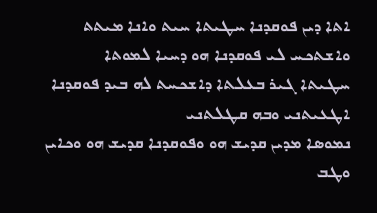ܐܬܐ ܕܝܢ ܦܘܩܕܢܐ ܚܛܝܬܐ ܚܝܬ ܘܐܢܐ ܡܝܬܬ
ܘܐܫܬܟܚ ܠܝ ܦܘܩܕܢܐ ܗܘ ܕܚܝܐ ܠܡܘܬܐ
ܚܛܝܬܐ ܓܝܪ ܒܥܠܬܐ ܕܐܫܟܚܬ ܠܗ ܒܝܕ ܦܘܩܕܢܐ ܐܛܥܝܬܢܝ ܘܒܗ ܩܛܠܬܢܝ
ܢܡܘܣܐ ܡܕܝܢ ܩܕܝܫ ܗܘ ܘܦܘܩܕܢܐ ܩܕܝܫ ܗܘ ܘܟܐܝܢ ܘܛܒ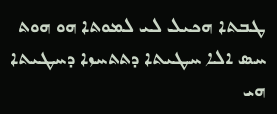ܛܒܬܐ ܗܟܝܠ ܠܝ ܠܡܘܬܐ ܗܘ ܗܘܬ ܚܣ ܐܠܐ ܚܛܝܬܐ ܕܬܬܚܙܐ ܕܚܛܝܬܐ ܗܝ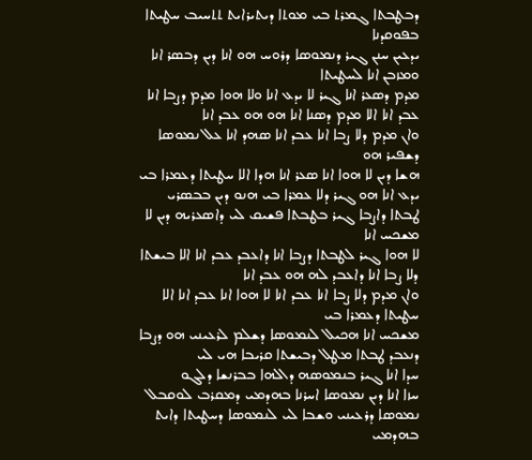ܕܒܛܒܬܐ ܓܡܪܬ ܒܝ ܡܘܬܐ ܕܝܬܝܪܐܝܬ ܬܬܚܝܒ ܚܛܝܬܐ ܒܦܘܩܕܢܐ
ܝܕܥܝܢ ܚܢܢ ܓܝܪ ܕܢܡܘܣܐ ܕܪܘܚ ܗܘ ܐܢܐ ܕܝܢ ܕܒܣܪ ܐܢܐ ܘܡܙܒܢ ܐܢܐ ܠܚܛܝܬܐ
ܡܕܡ ܕܣܥܪ ܐܢܐ ܓܝܪ ܠܐ ܝܕܥ ܐܢܐ ܘܠܐ ܗܘܐ ܡܕܡ ܕܨܒܐ ܐܢܐ ܥܒܕ ܐܢܐ ܐܠܐ ܡܕܡ ܕܣܢܐ ܐܢܐ ܗܘ ܗܘ ܥܒܕ ܐܢܐ
ܘܐܢ ܡܕܡ ܕܠܐ ܨܒܐ ܐܢܐ ܥܒܕ ܐܢܐ ܣܗܕ ܐܢܐ ܥܠ ܢܡܘܣܐ ܕܫܦܝܪ ܗܘ
ܗܫܐ ܕܝܢ ܠܐ ܗܘܐ ܐܢܐ ܣܥܪ ܐܢܐ ܗܕܐ ܐܠܐ ܚܛܝܬܐ ܕܥܡܪܐ ܒܝ
ܝܕܥ ܐܢܐ ܗܘ ܓܝܪ ܕܠܐ ܥܡܪܐ ܒܝ ܗܢܘ ܕܝܢ ܒܒܣܪܝ ܛܒܬܐ ܕܐܨܒܐ ܓܝܪ ܒܛܒܬܐ ܦܫܝܩ ܠܝ ܕܐܣܥܪܝܗ ܕܝܢ ܠܐ ܡܫܟܚ ܐܢܐ
ܠܐ ܗܘܐ ܓܝܪ ܠܛܒܬܐ ܕܨܒܐ ܐܢܐ ܕܐܥܒܕ ܥܒܕ ܐܢܐ ܐܠܐ ܒܝܫܬܐ ܕܠܐ ܨܒܐ ܐܢܐ ܕܐܥܒܕ ܠܗ ܗܘ ܥܒܕ ܐܢܐ
ܘܐܢ ܡܕܡ ܕܠܐ ܨܒܐ ܐܢܐ ܥܒܕ ܐܢܐ ܠܐ ܗܘܐ ܐܢܐ ܥܒܕ ܐܢܐ ܐܠܐ ܚܛܝܬܐ ܕܥܡܪܐ ܒܝ
ܡܫܟܚ ܐܢܐ ܗܟܝܠ ܠܢܡܘܣܐ ܕܫܠܡ ܠܪܥܝܢܝ ܗܘ ܕܨܒܐ ܕܢܥܒܕ ܛܒܬܐ ܡܛܠ ܕܒܝܫܬܐ ܩܪܝܒܐ ܗܝ ܠܝ
ܚܕܐ ܐܢܐ ܓܝܪ ܒܢܡܘܣܗ ܕܐܠܗܐ ܒܒܪܢܫܐ ܕܠܓܘ
ܚܙܐ ܐܢܐ ܕܝܢ ܢܡܘܣܐ ܐܚܪܢܐ ܒܗܕܡܝ ܕܡܩܪܒ ܠܘܩܒܠ ܢܡܘܣܐ ܕܪܥܝܢܝ ܘܫܒܐ ܠܝ ܠܢܡܘܣܐ ܕܚܛܝܬܐ ܕܐܝܬ ܒܗܕܡܝ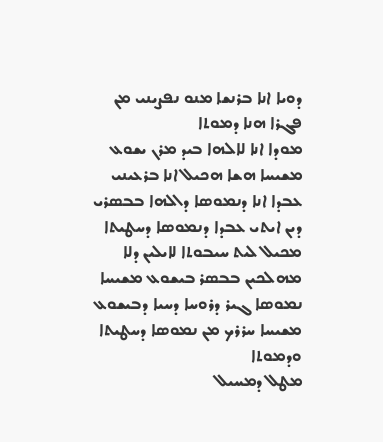ܕܘܝܐ ܐܢܐ ܒܪܢܫܐ ܡܢܘ ܢܦܨܝܢܝ ܡܢ ܦܓܪܐ ܗܢܐ ܕܡܘܬܐ
ܡܘܕܐ ܐܢܐ ܠܐܠܗܐ ܒܝܕ ܡܪܢ ܝܫܘܥ ܡܫܝܚܐ ܗܫܐ ܗܟܝܠ ܐܢܐ ܒܪܥܝܢܝ ܥܒܕܐ ܐܢܐ ܕܢܡܘܣܐ ܕܐܠܗܐ ܒܒܣܪܝ ܕܝܢ ܐܝܬܝ ܥܒܕܐ ܕܢܡܘܣܐ ܕܚܛܝܬܐ
ܡܟܝܠ ܠܝܬ ܚܝܒܘܬܐ ܠܐܝܠܝܢ ܕܠܐ ܡܗܠܟܝܢ ܒܒܣܪ ܒܝܫܘܥ ܡܫܝܚܐ
ܢܡܘܣܐ ܓܝܪ ܕܪܘܚܐ ܕܚܝܐ ܕܒܝܫܘܥ ܡܫܝܚܐ ܚܪܪܟ ܡܢ ܢܡܘܣܐ ܕܚܛܝܬܐ ܘܕܡܘܬܐ
ܡܛܠ ܕܡܚܝܠ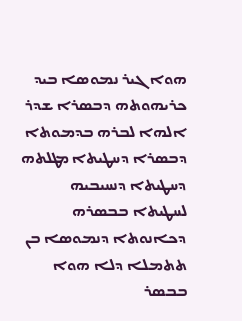ܗܘܐ ܓܝܪ ܢܡܘܣܐ ܒܝܕ ܟܪܝܗܘܬܗ ܕܒܣܪܐ ܫܕܪ ܐܠܗܐ ܠܒܪܗ ܒܕܡܘܬܐ ܕܒܣܪܐ ܕܚܛܝܬܐ ܡܛܠܬܗ ܕܚܛܝܬܐ ܕܢܚܝܒܝܗ ܠܚܛܝܬܐ ܒܒܣܪܗ
ܕܟܐܢܘܬܐ ܕܢܡܘܣܐ ܒܢ ܬܬܡܠܐ ܕܠܐ ܗܘܐ ܒܒܣܪ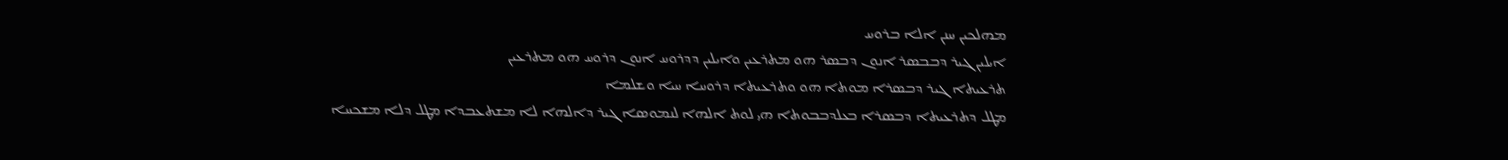ܡܗܠܟܝܢ ܚܢܢ ܐܠܐ ܒܪܘܚ
ܐܝܠܝܢ ܓܝܪ ܕܒܒܣܪ ܐܢܘܢ ܕܒܣܪ ܗܘ ܡܬܪܥܝܢ ܘܐܝܠܝܢ ܕܕܪܘܚ ܐܢܘܢ ܕܪܘܚ ܗܘ ܡܬܪܥܝܢ
ܬܪܥܝܬܐ ܓܝܪ ܕܒܣܪܐ ܡܘܬܐ ܗܘ ܘܬܪܥܝܬܐ ܕܪܘܚܐ ܚܝܐ ܘܫܠܡܐ
ܡܛܠ ܕܬܪܥܝܬܐ ܕܒܣܪܐ ܒܥܠܕܒܒܘܬܐ ܗܝ ܠܘܬ ܐܠܗܐ ܠܢܡܘܣܐ ܓܝܪ ܕܐܠܗܐ ܠܐ ܡܫܬܥܒܕܐ ܡܛܠ ܕܠܐ ܡܫܟܚܐ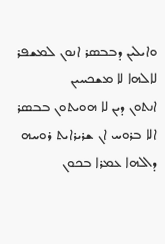ܘܐܝܠܝܢ ܕܒܒܣܪ ܐܢܘܢ ܠܡܫܦܪ ܠܐܠܗܐ ܠܐ ܡܫܟܚܝܢ
ܐܢܬܘܢ ܕܝܢ ܠܐ ܗܘܝܬܘܢ ܒܒܣܪ ܐܠܐ ܒܪܘܚ ܐܢ ܫܪܝܪܐܝܬ ܪܘܚܗ ܕܐܠܗܐ ܥܡܪܐ ܒܟܘܢ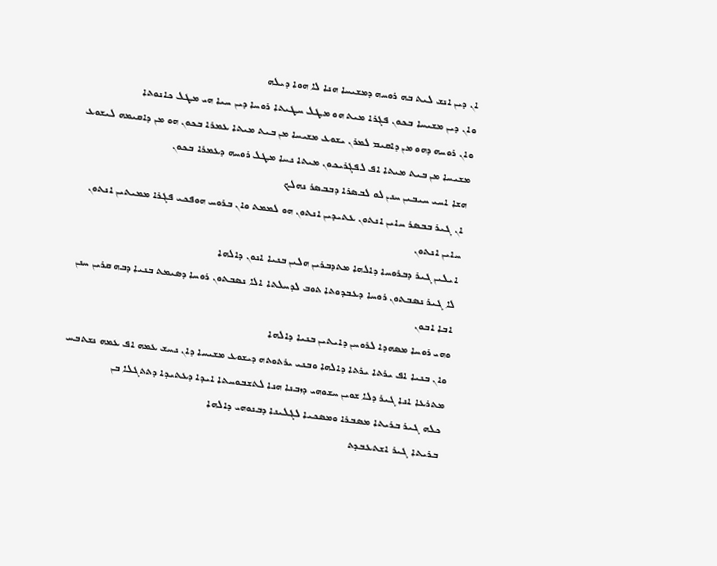ܐܢ ܕܝܢ ܐܢܫ ܠܝܬ ܒܗ ܪܘܚܗ ܕܡܫܝܚܐ ܗܢܐ ܠܐ ܗܘܐ ܕܝܠܗ
ܘܐܢ ܕܝܢ ܡܫܝܚܐ ܒܟܘܢ ܦܓܪܐ ܡܝܬ ܗܘ ܡܛܠ ܚܛܝܬܐ ܪܘܚܐ ܕܝܢ ܚܝܐ ܗܝ ܡܛܠ ܟܐܢܘܬܐ
ܘܐܢ ܪܘܚܗ ܕܗܘ ܡܢ ܕܐܩܝܡ ܠܡܪܢ ܝܫܘܥ ܡܫܝܚܐ ܡܢ ܒܝܬ ܡܝܬܐ ܥܡܪܐ ܒܟܘܢ ܗܘ ܡܢ ܕܐܩܝܡܗ ܠܝܫܘܥ ܡܫܝܚܐ ܡܢ ܒܝܬ ܡܝܬܐ ܐܦ ܠܦܓܪܝܟܘܢ ܡܝܬܐ ܢܚܐ ܡܛܠ ܪܘܚܗ ܕܥܡܪܐ ܒܟܘܢ
ܗܫܐ ܐܚܝ ܚܝܒܝܢ ܚܢܢ ܠܘ ܠܒܣܪܐ ܕܒܒܣܪ ܢܗܠܟ
ܐܢ ܓܝܪ ܒܒܣܪ ܚܐܝܢ ܐܢܬܘܢ ܥܬܝܕܝܢ ܐܢܬܘܢ ܗܘ ܠܡܡܬ ܘܐܢ ܒܪܘܚ ܗܘܦܟܝ ܦܓܪܐ ܡܡܝܬܝܢ ܐܢܬܘܢ ܚܐܝܢ ܐܢܬܘܢ
ܐܝܠܝܢ ܓܝܪ ܕܒܪܘܚܐ ܕܐܠܗܐ ܡܬܕܒܪܝܢ ܗܠܝܢ ܒܢܝܐ ܐܢܘܢ ܕܐܠܗܐ
ܠܐ ܓܝܪ ܢܣܒܬܘܢ ܪܘܚܐ ܕܥܒܕܘܬܐ ܬܘܒ ܠܕܚܠܬܐ ܐܠܐ ܢܣܒܬܘܢ ܪܘܚܐ ܕܣܝܡܬ ܒܢܝܐ ܕܒܗ ܩܪܝܢ ܚܢܢ ܐܒܐ ܐܒܘܢ
ܘܗܝ ܪܘܚܐ ܡܣܗܕܐ ܠܪܘܚܢ ܕܐܝܬܝܢ ܒܢܝܐ ܕܐܠܗܐ
ܘܐܢ ܒܢܝܐ ܐܦ ܝܪܬܐ ܝܪܬܐ ܕܐܠܗܐ ܘܒܢܝ ܝܪܬܘܬܗ ܕܝܫܘܥ ܡܫܝܚܐ ܕܐܢ ܢܚܫ ܥܡܗ ܐܦ ܥܡܗ ܢܫܬܒܚ
ܡܬܪܥܐ ܐܢܐ ܓܝܪ ܕܠܐ ܫܘܝܢ ܚܫܘܗܝ ܕܙܒܢܐ ܗܢܐ ܠܬܫܒܘܚܬܐ ܐܝܕܐ ܕܥܬܝܕܐ ܕܬܬܓܠܐ ܒܢ
ܟܠܗ ܓܝܪ ܒܪܝܬܐ ܡܣܒܪܐ ܘܡܣܟܝܐ ܠܓܠܝܢܐ ܕܒܢܘܗܝ ܕܐܠܗܐ
ܒܪܝܬܐ ܓܝܪ ܐܫܬܥܒܕܬ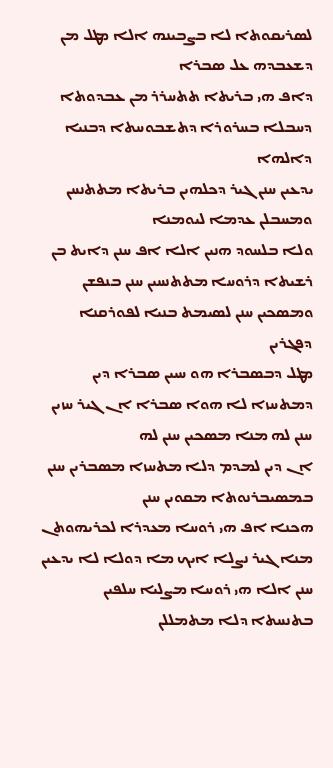ܠܣܪܝܩܘܬܐ ܠܐ ܒܨܒܝܢܗ ܐܠܐ ܡܛܠ ܡܢ ܕܫܥܒܕܗ ܥܠ ܣܒܪܐ
ܕܐܦ ܗܝ ܒܪܝܬܐ ܬܬܚܪܪ ܡܢ ܥܒܕܘܬܐ ܕܚܒܠܐ ܒܚܪܘܪܐ ܕܬܫܒܘܚܬܐ ܕܒܢܝܐ ܕܐܠܗܐ
ܝܕܥܝܢ ܚܢܢ ܓܝܪ ܕܟܠܗܝܢ ܒܪܝܬܐ ܡܬܬܢܚܢ ܘܡܚܒܠܢ ܥܕܡܐ ܠܝܘܡܢܐ
ܘܠܐ ܒܠܚܘܕ ܗܢܝܢ ܐܠܐ ܐܦ ܚܢܢ ܕܐܝܬ ܒܢ ܪܫܝܬܐ ܕܪܘܚܐ ܡܬܬܢܚܝܢ ܚܢܢ ܒܢܦܫܢ ܘܡܣܟܝܢ ܚܢܢ ܠܣܝܡܬ ܒܢܝܐ ܠܦܘܪܩܢܐ ܕܦܓܪܝܢ
ܡܛܠ ܕܒܣܒܪܐ ܗܘ ܚܝܝܢ ܣܒܪܐ ܕܝܢ ܕܡܬܚܙܐ ܠܐ ܗܘܐ ܣܒܪܐ ܐܢ ܓܝܪ ܚܙܝܢ ܚܢܢ ܠܗ ܡܢܐ ܡܣܟܝܢ ܚܢܢ ܠܗ
ܐܢ ܕܝܢ ܠܡܕܡ ܕܠܐ ܡܬܚܙܐ ܡܣܒܪܝܢ ܚܢܢ ܒܡܣܝܒܪܢܘܬܐ ܡܩܘܝܢ ܚܢܢ
ܗܟܢܐ ܐܦ ܗܝ ܪܘܚܐ ܡܥܕܪܐ ܠܟܪܝܗܘܬܢ ܡܢܐ ܓܝܪ ܢܨܠܐ ܐܝܟ ܡܐ ܕܘܠܐ ܠܐ ܝܕܥܝܢ ܚܢܢ ܐܠܐ ܗܝ ܪܘܚܐ ܡܨܠܝܐ ܚܠܦܝܢ ܒܬܢܚܬܐ ܕܠܐ ܡܬܡܠܠܢ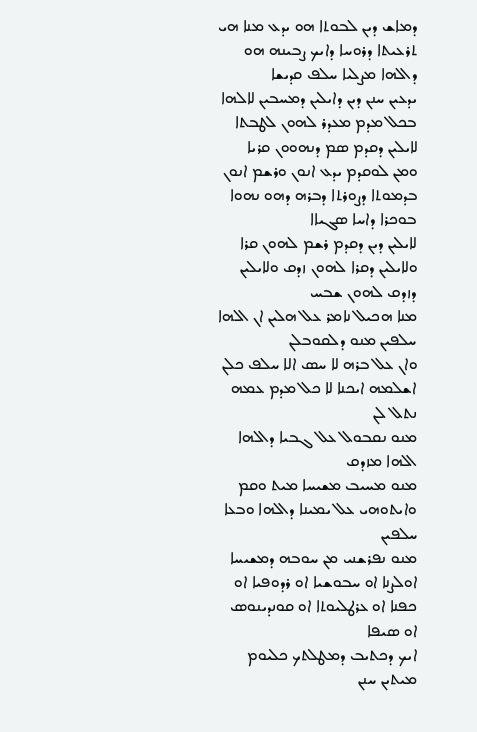ܕܡܐܫ ܕܝܢ ܠܒܘܬܐ ܗܘ ܝܕܥ ܡܢܐ ܗܝ ܬܪܥܝܬܐ ܕܪܘܚܐ ܕܐܝܟ ܨܒܝܢܗ ܗܘ ܕܐܠܗܐ ܡܨܠܝܐ ܚܠܦ ܩܕܝܫܐ
ܝܕܥܝܢ ܚܢܢ ܕܝܢ ܕܐܝܠܝܢ ܕܡܚܒܝܢ ܠܐܠܗܐ ܒܟܠ ܡܕܡ ܡܥܕܪ ܠܗܘܢ ܠܛܒܬܐ ܠܐܝܠܝܢ ܕܩܕܡ ܣܡ ܕܢܗܘܘܢ ܩܪܝܐ
ܘܡܢ ܠܘܩܕܡ ܝܕܥ ܐܢܘܢ ܘܪܫܡ ܐܢܘܢ ܒܕܡܘܬܐ ܕܨܘܪܬܐ ܕܒܪܗ ܕܗܘ ܢܗܘܐ ܒܘܟܪܐ ܕܐܚܐ ܣܓܝܐܐ
ܠܐܝܠܝܢ ܕܝܢ ܕܩܕܡ ܪܫܡ ܠܗܘܢ ܩܪܐ ܘܠܐܝܠܝܢ ܕܩܪܐ ܠܗܘܢ ܙܕܩ ܘܠܐܝܠܝܢ ܕܙܕܩ ܠܗܘܢ ܫܒܚ
ܡܢܐ ܗܟܝܠ ܢܐܡܪ ܥܠ ܗܠܝܢ ܐܢ ܐܠܗܐ ܚܠܦܝܢ ܡܢܘ ܕܠܩܘܒܠܢ
ܘܐܢ ܥܠ ܒܪܗ ܠܐ ܚܣ ܐܠܐ ܚܠܦ ܟܠܢ ܐܫܠܡܗ ܐܝܟܢܐ ܠܐ ܟܠ ܡܕܡ ܥܡܗ ܢܬܠ ܠܢ
ܡܢܘ ܢܩܒܘܠ ܥܠ ܓܒܝܐ ܕܐܠܗܐ ܐܠܗܐ ܡܙܕܩ
ܡܢܘ ܡܚܝܒ ܡܫܝܚܐ ܡܝܬ ܘܩܡ ܘܐܝܬܘܗܝ ܥܠ ܝܡܝܢܐ ܕܐܠܗܐ ܘܒܥܐ ܚܠܦܝܢ
ܡܢܘ ܢܦܪܫܢܝ ܡܢ ܚܘܒܗ ܕܡܫܝܚܐ ܐܘܠܨܢܐ ܐܘ ܚܒܘܫܝܐ ܐܘ ܪܕܘܦܝܐ ܐܘ ܟܦܢܐ ܐܘ ܥܪܛܠܝܘܬܐ ܐܘ ܩܘܢܕܝܢܘܣ ܐܘ ܣܝܦܐ
ܐܝܟ ܕܟܬܝܒ ܕܡܛܠܬܟ ܟܠܝܘܡ ܡܝܬܝܢ ܚܢܢ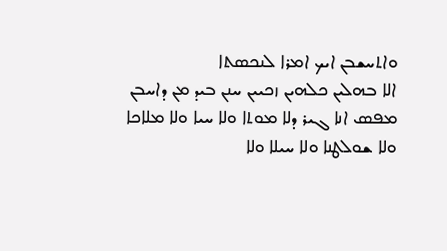ܘܐܬܚܫܒܢ ܐܝܟ ܐܡܪܐ ܠܢܟܣܬܐ
ܐܠܐ ܒܗܠܝܢ ܟܠܗܝܢ ܙܟܝܝܢ ܚܢܢ ܒܝܕ ܡܢ ܕܐܚܒܢ
ܡܦܣ ܐܢܐ ܓܝܪ ܕܠܐ ܡܘܬܐ ܘܠܐ ܚܝܐ ܘܠܐ ܡܠܐܟܐ ܘܠܐ ܫܘܠܛܢܐ ܘܠܐ ܚܝܠܐ ܘܠܐ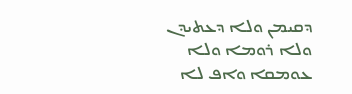ܕܩܝܡܢ ܘܠܐ ܕܥܬܝܕܢ
ܘܠܐ ܪܘܡܐ ܘܠܐ ܥܘܡܩܐ ܘܐܦ ܠܐ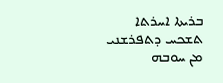ܒܪܝܬܐ ܐܚܪܬܐ ܬܫܟܚ ܕܬܦܪܫܢܝ ܡܢ ܚܘܒܗ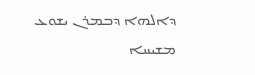ܕܐܠܗܐ ܕܒܡܪܢ ܝܫܘܥ ܡܫܝܚܐ